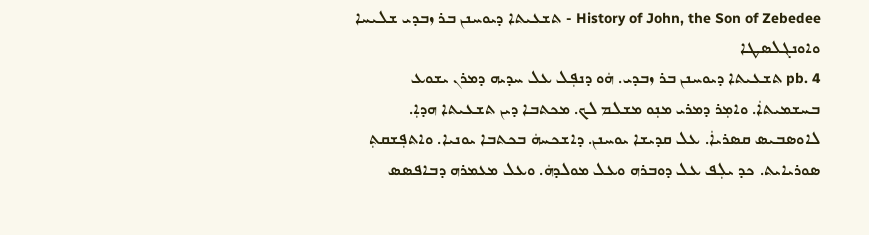History of John, the Son of Zebedee - ܬܫܥܝܬܐ ܕܝܘܚܢܢ ܒܪ ܙܒܕܝ ܫܠܝܚܐ ܘܐܘܢܓܠܣܛܐ
pb. 4 ܬܫܥܝܬܐ ܕܝܘܚܢܢ ܒܪ ܙܒܕܝ. ܗܿܘ ܕܢܦܼܠ ܥܠ ܚܕܝܗ ܕܡܪܢ ܝܫܘܥ ܒܚܫܡܝܬܐܿ. ܘܐܡܼܪ ܕܡܪܝ ܡܢܼܘ ܡܫܠܡ ܠܟ. ܡܟܬܒܐ ܕܝܢ ܬܫܥܝܬܐ ܗܕܐܼ. ܠܐܘܣܒܝܣ ܩܣܪܝܐܿ. ܥܠ ܩܕܝܫܐ ܝܘܚܢܢ. ܕܐܫܟܚܗܿ ܒܟܬܒܐ ܝܘܢܝܐ. ܘܐܬܦܼܫܩܬܼ ܣܘܪܝܐܝܬ. ܟܕ ܝܠܼܦ ܥܠ ܕܘܒܪܗ ܘܥܠ ܡܘܠܕܗܿ. ܘܥܠ ܡܥܡܪܗ ܕܒܐܦܣܣ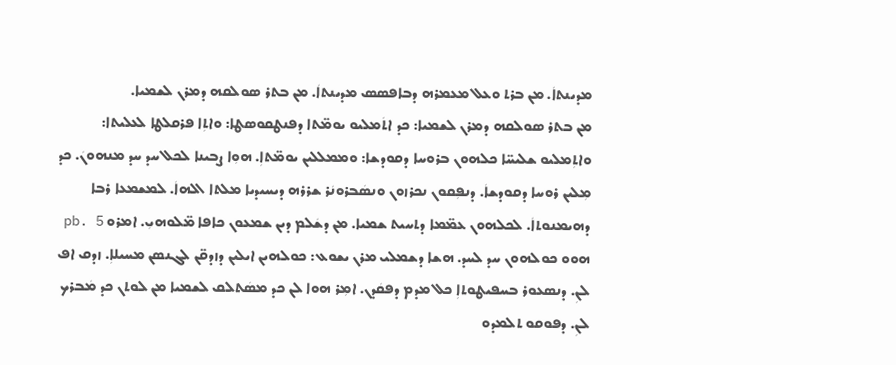ܡܕܝܢܬܐܿ. ܡܢ ܒܪܬ ܘܥܠ ܡܥܡܪܗ ܕܒܐܦܣܣ ܡܕܝܢܬܐܿ. ܡܢ ܒܬܪ ܣܘܠܩܗ ܕܡܪܢ ܠܫܡܝܐ.
ܡܢ ܒܬܪ ܣܘܠܩܗ ܕܡܪܢ ܠܫܡܝܐ: ܟܕ ܐܬܿܡܠܝܘ ܝܘܡ̈ܬܐ ܕܦܢܛܩܘܣܛܐ: ܘܐܬܼܐ ܦܪܩܠܛܐ ܠܥܠܝܬܐ: ܘܐܬܼܡܠܝܘ ܫܠܝܚ̈ܐ ܟܠܗܘܢ ܒܪܘܚܐ ܕܩܘܕܫܐ: ܘܡܡܠܠܝܢ ܝܘܡ̈ܬܐܼ. ܗܘܼܐ ܨܒܝܢܐ ܠܟܠ ܚܕ ܚܕ ܡܢܗܘܢܿ. ܟܕ ܡܼܠܝܢ ܪܘܚܐ ܕܩܘܕܫܐܿ. ܕܢܦܼܩܘܢ ܢܟܪܙܘܢ ܘܢܣܿܒܪܘܢܿܪ ܫܪܪܗ ܕܝܚܝܕܝܐ ܡܠܬܐ ܐܠܗܐܿ. ܠܡܫܡܥܐ ܪܒܐ ܕܗܝܡܢܘܬܐܿ. ܠܟܠܗܘܢ ܥܡ̈ܡܐ ܕܬܚܝܬ ܫܡܝܐ. ܡܢ ܕܫܿܠܡ ܕܝܢ ܫܡܥܘܢ ܟܐܦܐ ܡ̈ܠܘܗܝܼ. ܐܡܪܘ pb. 5 ܗܘܘ ܟܘܠܗܘܢ ܚܕ ܠܚܕ. ܗܫܐ ܕܫܡܠܝ ܡܪܢ ܝܫܘܥ: ܟܘܠܗܝܢ ܐܝܠܝܢ ܕܙܕܩ̈ܢ ܠܓܢܣܢ ܡܚܝܠܐܼ. ܙܕܩ ܐܦ ܠܢܼ. ܕܢܣܥܘܪ ܒܚܦܝܛܘܬܐܼ ܟܠ ܡܕܡ ܕܦܩܿܕܢ. ܐܡܼܪ ܗܘܐ ܠܢ ܟܕ ܡܣܿܬܠܩ ܠܫܡܝܐ ܡܢ ܠܘܬܢ ܟܕ ܡܿܒܪܟ ܠܢܼ. ܕܦܘܩܘ ܬܠܡܕܘ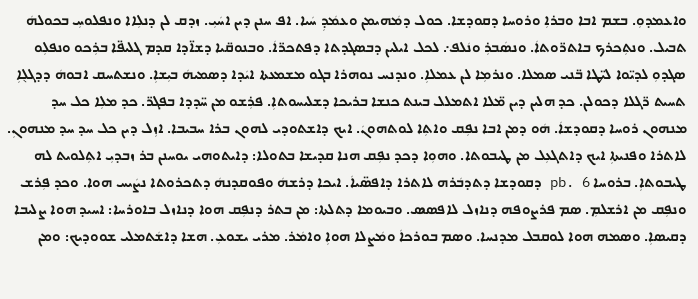ܘܐܥܡܕܘܼ. ܒܫܡ ܐܒܐ ܘܒܪܐܼ ܘܪܘܚܐ ܕܩܘܕܫܐ. ܟܘܠ ܕܡܿܗܝܡܢ ܘܥܡܿܕܼ ܚܿܝܐ. ܐܦ ܚܢܢ ܕܝܢ ܐܚܿܝܼ. ܙܕܩ ܠܢ ܕܢܠܼܐܐ ܘܢܦܠܘܚܼ ܒܟܘܠܗܿ ܬܒܝܠ. ܘܢܬܼܟܪܟ ܒܐܬܪ̈ܘܬܐܿ. ܘܢܣܿܒܪܼ ܘܢܿܠܦ܇ ܠܟܠ ܐܝܠܝܢ ܕܒܣܓܕܬܐ ܕܦܬܟܪ̈ܐܿ. ܘܒܢܘܩ̈ܝܐ ܕܫܐ̈ܕܐ ܩܕܡ ܓܠܝܦ̈ܐ ܒܪܼܟܘ ܘܢܦܠܼܘ ܣܓܕܘܼ ܠܕܝ̈ܘܐ ܠܝ̈ܛܐ ܒ̈ܢܝ ܣܡܠܐ. ܘܢܪܡܼܐ ܠܢ ܥܡܠܐܼ. ܘܢܕܢܚ ܢܘܗܪܐ ܒܓܘ ܡܫܡܥܬܐ ܐܝܿܕܐ ܕܣܡܝܗܿ ܒܝܼܫܐܼ. ܘܢܫܬܚܩ ܐܒܘܗܿ ܕܕܓܠ݈ܐܼ ܬܚܝܬ ܪ̈ܓܠܐ ܕܟܘܠܢ. ܟܕ ܗܠܝܢ ܕܝܢ ܡ̈ܠܐ ܐܬܡܠܠ ܒܝܢܬ ܟܢܫܐ ܒܪܝܟܐ ܕܫܠܝܚܘܬܐܼ. ܦܪܼܫܘ ܡܢ ܚ̈ܕܕܐ ܒܦܓܪ̈. ܟܕ ܡܠܼܐ ܟܠ ܚܕ ܡܢܗܘܢ ܪܘܚܐ ܕܩܘܕܫܐܿ. ܗܿܘ ܕܡܢ ܐܒܐ ܢܦܼܩ ܘܐܬܼܐ ܠܘܬܗܘܢܿ. ܐܝܟ ܕܐܫܬܘܕܝ ܠܗܘܢ ܒܪܐ ܚܒܝܒܐ. ܐܙܼܠ ܕܝܢ ܟܠ ܚܕ ܚܕ ܡܢܗܘܢܼ. ܠܐܬܪܐ ܘܦܢܝܬܐܼ ܐܝܟ ܕܐܬܓܥܼܠ ܡܢ ܛܝܒܘܬܐ. ܘܗܘܼܐ ܕܟܕ ܢܦܼܩ ܗܢܐ ܩܕܝܫܐ ܒܬܘܠܐ: ܕܐܝܬܘܗܝ ܝܘܚܢܢ ܒܪ ܙܒܕܝܼ ܐܬܼܠܘܝܬ ܠܗ ܛܝܒܘܬܐܼ. ܒܪܘܚܐ pb. 6 ܕܩܘܕܫܐ ܕܬܕܒܿܪܗ ܠܐܬܪܐ ܕܐܦܣ̈ܝܐܿ. ܐܝܟܐ ܕܪܫܗܿ ܘܦܘܩܕܢܗܿ ܕܬܟܪܘܬܐ ܢܨܿܝܚ ܗܘܐ. ܘܟܕ ܦܼܪܫ ܘܢܦܼܩ ܡܢ ܐܪܫܠܡܼ. ܣܡ ܦܪܨܘܦܗ ܕܢܐܙܠ ܠܐܦܣܣ. ܘܒܝܘܡܐ ܕܬܠܬܐ: ܡܢ ܒܬܪ ܕܢܦܼܩ ܗܘܐ ܕܢܐܙܠ ܒܐܘܪܚܐ: ܐܚܝܕ ܗܘܐ ܨܠܝܒܐ ܕܩܝܣܐܼ. ܘܣܡܗ ܗܘܐ ܠܘܩܒܠ ܡܕܢܚܐ. ܘܣܡ ܒܘܪܟܐܿ ܘܡܿܨܠܐ ܗܘܐܼ ܘܐܡܿܪ. ܡܪܝ ܝܫܘܥܼ. ܗܫܐ ܕܐܫܿܬܡܠܝ ܫܘܘܕܝܟ: ܘܡܢ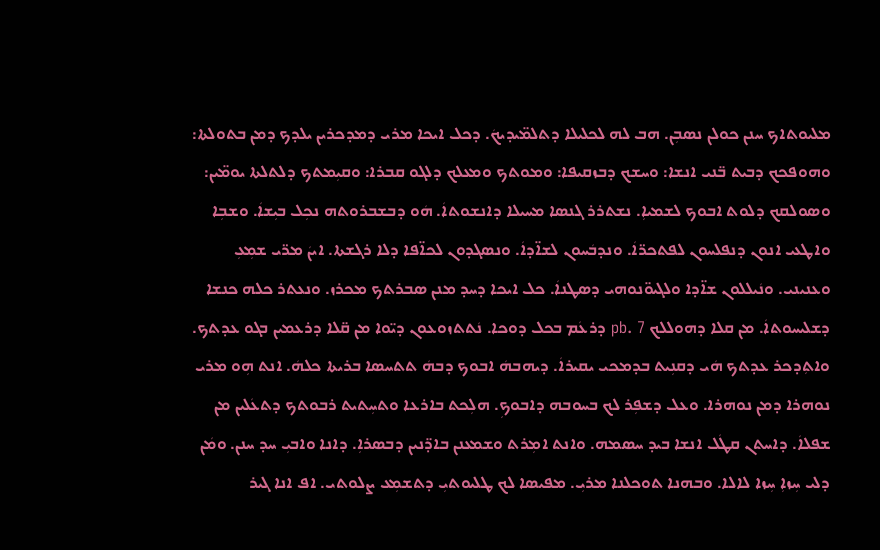ܡܠܝܘܬܐܟ ܚܢܢ ܟܘܠܢ ܢܣܒܼܢ. ܗܒ ܠܗ ܠܟܠܝܠܐ ܕܬܠܡ̈ܝܕܝܟܿ. ܕܟܠ ܐܝܟܐ ܡܪܝ ܕܡܕܟܪܝܢ ܝܠܕܟ ܕܡܢ ܒܬܘܠܬܐ: ܘܗܘܦܟܟ ܕܒܝܬ ܒ̈ܢܝ ܐܢܫܐ: ܘܚܫܟ ܕܒܙܩܝܦܐ: ܘܡܘܬܟ ܘܡܥܠܟ ܕܠܓܘ ܩܒܪܐ: ܘܩܝܼܡܬܟ ܕܠܬܠܬܐ ܝܘܡ̈ܝܢ: ܘܣܘܠܩܟ ܕܠܘܬ ܐܒܘܟ ܠܫܡܝܐܼ. ܢܫܬܪܪ ܓܢܣܐ ܡܚܝܠܐ ܕܐܢܫܘܬܐܿ. ܗܿܘ ܕܒܫܒܪܘܬܗ ܢܟܼܠ ܒܝܼܫܐܿ. ܘܫܒܼܐ ܘܐܛܥܝ ܐܢܘܢ ܕܢܦܠܚܘܢ ܠܦܬܟܪ̈ܐܿ. ܘܢܕܒܿܚܘܢ ܠܫܐ̈ܕܐܿ. ܘܢܣܓܕܘܢ ܠܟܐ̈ܦܐ ܕܠܐ ܪܓܫܬܐ. ܐܝܢܿ ܡܪ̈ܝ ܫܡܼܥܼ ܘܥܢܝܢܝ. ܘܢܿܝܠܠܘܢ ܫܐ̈ܕܐ ܘܠܓܝܘ̈ܢܘܗܝ ܕܣܛܢܐܿ. ܟܠ ܐܝܟܐ ܕܚܕ ܡܢܢ ܣܒܪܬܟ ܡܟܪܙ. ܘܢܥܬܪ ܟܠܗ ܟܢܫܐ ܕܫܠܝܚܘܬܐܿ. ܡܢ ܩܠܐ ܕܗܘܠܠܟ pb. 7 ܕܪܥܿܡ ܒܟܠ ܕܘܟܐ. ܢܿܬܬܙܘܥܘܢ ܕܝ̈ܘܐ ܡܢ ܩ̈ܠܐ ܕܪܥܡܝܢ ܒܓܘ ܥܕܬܟ. ܘܐܬܼܕܟܪ ܥܕܬܟ ܗܿܝ ܕܩܢܼܝܬ ܒܕܡܟܝ ܝܩܝܪܐܿ. ܕܝܗܒܗܿ ܐܒܘܟ ܕܒܗܿ ܬܬܚܣܐ ܒܪܝܬܐ ܟܠܗܿ. ܐܢܬ ܗܼܘ ܡܪܝ ܢܘܗܪܐ ܕܡܢ ܢܘܗܪܐ. ܘܥܠ ܕܫܦܼܪ ܠܟ ܒܚܘܒܗ ܕܐܒܘܟܼ. ܗܠܼܟܬ ܒܐܪܥܐ ܘܬܚܼܬܝܬ ܪܒܘܬܟ ܕܬܥܿܠܝܢ ܡܢ ܫܦܠܐܿ. ܕܐܚܬܢ ܩܛܿܠ ܐܢܫܐ ܒܝܕ ܚܣܡܗ. ܘܐܢܬ ܐܡܼܪܬ ܘܫܡܥܢܢ ܒܐܕ̈ܢܝܢ ܕܒܣܪܐܼ. ܕܐܢܐ ܘܐܒܝܼ ܚܕ ܚܢܢ. ܘܡܿܢ ܕܠܝ ܚܼܙܐܼ ܚܼܙܐ ܠܐܠܐ. ܘܒܗܢܐ ܬܘܟܠܢܐ ܡܪܝܼ. ܡܦܝܣܐ ܠܟ ܛܠܝܘܬܝܼ ܕܬܫܡܼܥ ܨܠܘܬܝ. ܐܦ ܐܢܐ ܓܝܪ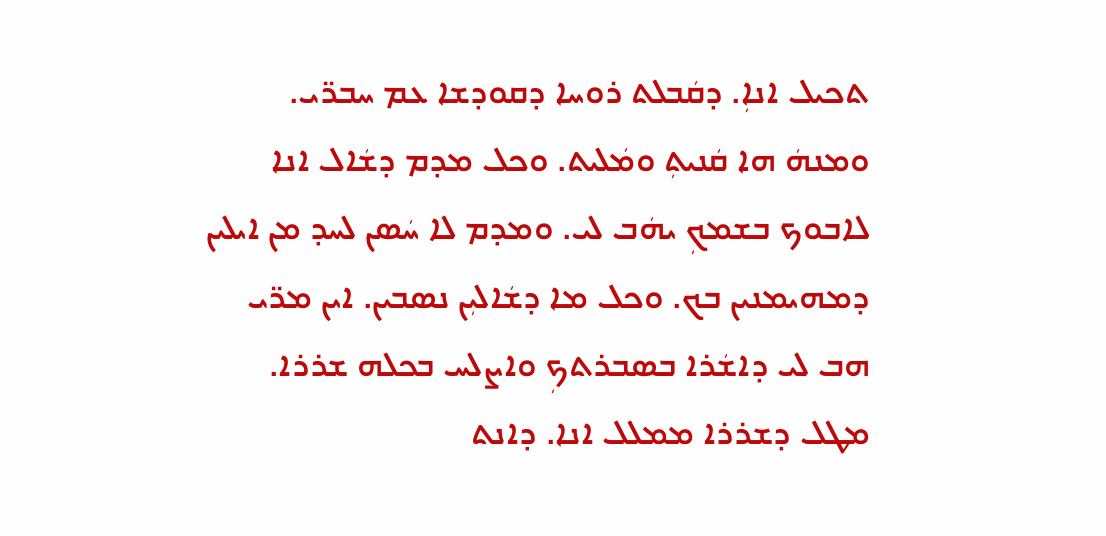ܬܟܝܠ ܐܢܐܼ. ܕܩܿܒܠܬ ܪܘܚܐ ܕܩܘܕܫܐ ܥܡ ܚܒܪ̈ܝ. ܘܡܢܗܿ ܗܐ ܩܿܢܝܬܼ ܘܡܿܠܝܬ. ܘܟܠ ܡܕܡ ܕܫܿܐܠ ܐܢܐ ܠܐܒܘܟ ܒܫܡܟܼ ܝܗܿܒ ܠܝ. ܘܡܕܡ ܠܐ ܚܿܣܢ ܠܚܕ ܡܢ ܐܝܠܝܢ ܕܡܗܝܡܢܝܢ ܒܟ. ܘܟܠ ܡܐ ܕܫܿܐܠܝܼܢ ܢܣܒܝܢ. ܐܝܢ ܡܪ̈ܝ ܗܒ ܠܝ ܕܐܫܿܪܐ ܒܣܒܪܬܟܼ ܘܐܨܠܚ ܒܟܠܗ ܫܪܪܐ. ܡܛܠ ܕܫܪܪܐ ܡܡܠܠ ܐܢܐ. ܕܐܢܬ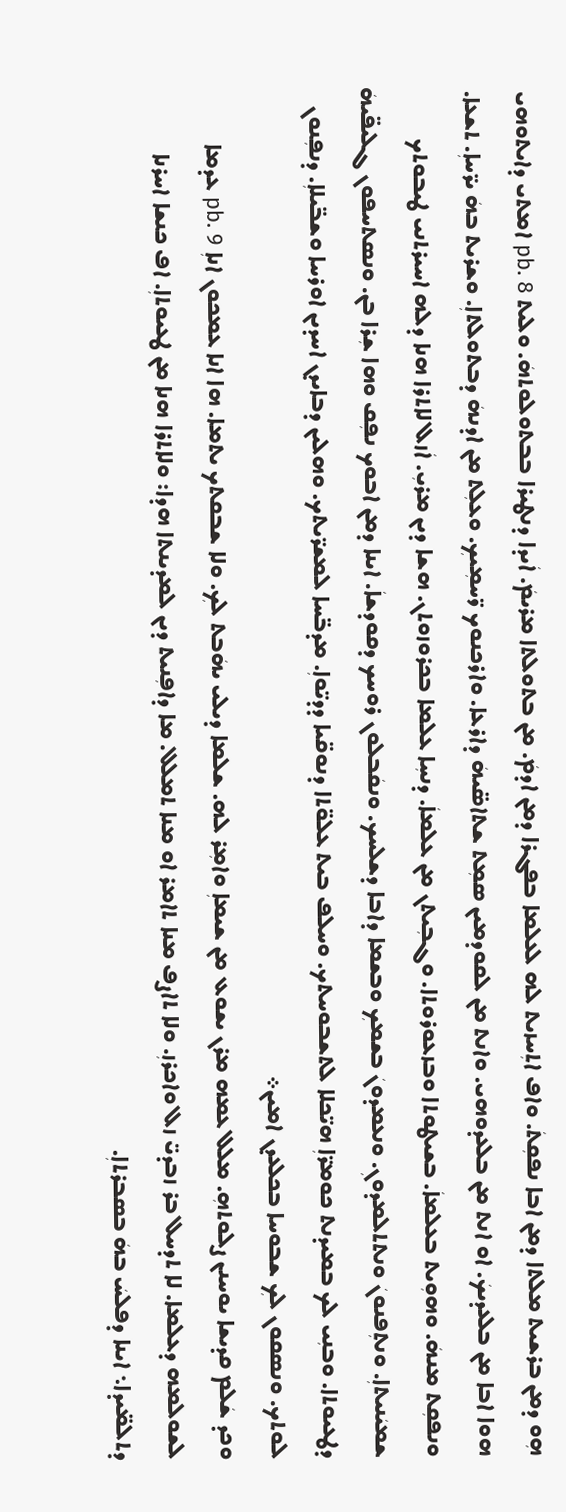ܗܼܘ ܕܡܢ ܒܪܫܝܬ ܡܠܬܐ ܕܡܢ ܐܒܐ ܢܦܩܼܬܿ. ܘܐܦ ܐܬܼܚܙܝܬ ܠܗ ܠܥܠܡܐ ܒܦܓܪܐ ܕܡܢ ܐܕܡܿ. ܡܢ ܒܬܘܠܬܐ ܡܪܝܡܿ. ܐܿܝܕܐ ܕܢܛܝܪܐ ܒܒܬܘܠܘܬܗܿ. ܘܠܝܬ pb. 8 ܐܡܬܝ ܕܐܝܬܘܗܝ ܗܘܐ ܐܒܐ ܡܢ ܒܠܥܕܝܟܿ. ܐܘ ܐܢܬ ܡܢ ܒܠܥܕܘܗܝ. ܘܐܢܬ ܡܢ ܠܩܘܕܡܝܢ ܣܡܼܬ ܫܬܐܣ̈ܝܗܿ ܕܐܪܥܐ. ܘܐܪܟܢܘܟ ܪ̈ܚܡܼܝܟܼ. ܘܥܠܼܬ ܡܢ ܐܕܢܗܿ ܕܒܬܘܠܬܐܼ. ܘܫܪܝܬ ܒܗܿ ܝܪ̈ܚܐܼ. ܬܫܥܐ. ܘܢܦܩܼܬ ܡܢܗܿ. ܘܗܘܼܝܬ ܒܥܠܡܐܿ. ܒܫܝܛܘܬܐ ܘܒܙܥܘܪܘܬܐ. ܘܓܒܼܝܬܢ ܡܢ ܥܠܡܐܿ. ܕܢܚܼܐ ܥܠܡܐ ܒܟܪܘܙܘܬܢ. ܗܫܐ ܕܝܢ ܡܪܝܼ. ܐܿܙܠ ܠܐܬܪܐ ܗܢܐ ܕܠܗ ܐܚܝܪܬܢܝ ܛܝܒܘܬܟ ܫܡܝܿܢܝܬܐܼ. ܘܢܬܼܦܢܘܢܿ ܘܢܬܬܠܡܕܘܢܼ. ܘܢܥܡܕܘܢܿ ܒܫܡܟܼ ܘܒܫܡܐ ܕܐܒܐ ܕܫܠܚܟ. ܘܢܩܿܒܠܘܢ ܪܘܚܟ ܕܩܘܕܫܐܿ. ܐܝܢܐ ܕܡܢ ܐܒܘܟ ܢܦܼܩ ܘܗܐ ܫܼܪܐ ܒܢ. ܘܢܣܬܚܦܘܢ ܓܠܝܦ̈ܝܗܿ ܕܛܥܝܘܬܐ. ܘܒܢܼܝ ܠܟ ܒܡܝܕܢܬ ܟܘܡܪ̈ܐܼ ܗܝ̈ܟܠܐ ܠܬܫܒܘܚܬܟ. ܘܚܠܦ ܒܝܬ ܥܠܘ̈ܬܐ ܕܢܘܩ̈ܝܐ ܕܕܝ̈ܘܐܼ. ܡܕܒ̈ܚܐ ܠܡܫܪ̈ܝܬܟ. ܘܗܠܝܢ ܕܒܐܝܕܢ ܐܚܕܝܢ ܐܘܪܚܐ ܘܫܒ̈ܝܠܐܼ. ܕܢܦܼܢܘܢ ܠܘܬܟ. ܘܢܣܩܘܢ ܠܟܼ ܫܒܘܚܐ ܒܟܠܥܕܢ ܐܡܝܢ܀
ܘܟܕ ܫܿܠܡ ܩܕܝܫܐ ܝܘܚܢܢ ܨܠܘܬܗܼ. ܡܠܠ ܥܡܗ ܡܪܢ ܝܫܘܥ ܡܢ ܫܝܡܐܼ ܘܐܡܼܪ ܠܗ. ܫܠܡܐ ܕܝܠܝ ܝܗܿܒܬ ܠܟܼ. ܘܠܐ ܫܒܩܬܟ ܝܬܡܐ. ܗܐ ܐܢܐ ܥܡܟܘܢ ܐܢܐܼ pb. 9 ܥܕܡܐ ܠܫܘܠܡܗ ܕܥܠܡܐ. ܠܐ ܬܕܚܠ ܒܪ ܙܒܕܝ̈ ܙܠ ܘܐܟܪܙܼ. ܘܠܐ ܬܐܨܦ ܡܢܐ ܬܐܡܪ ܐܘ ܡܢܐ ܬܡܠܠ. ܡܐ ܕܐܦܼܢܝܬ ܕܝܢ ܠܡܕܝܢܬܐ ܗܕܐ: ܘܠܐܬܪܐ ܗܢܐ ܡܢ ܛܥܝܘܬܐܼ. ܐܦ ܟܢܫܐ ܐܚܪܢܐ ܕܬܠܡ̈ܝܕܐ܆ ܐܝܢܐ ܕܦܠܚܿ ܒܗܿ ܒܣܒܪܬܐܼ.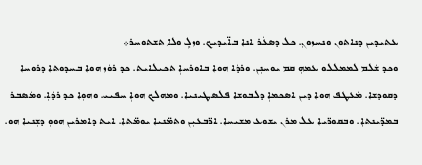ܥܬܝܕܝܢ ܕܢܐܬܘܢ ܘܢܚܙܘܢܼ. ܟܠ ܕܣܥܿܪ ܐܢܐ ܒܐ̈ܝܕܝܟ. ܘܙܠܾ ܘܠܐ ܬܫܬܘܚܪ܀
ܘܟܕ ܫܿܠܡ ܠܡܡܠܠܘ ܥܡܗܼ ܩܡ ܝܘܚܢܼܢ. ܘܪܕܿܐ ܗܘܐ ܒܐܘܪܚܐܼ ܬܟܝܠܐܝܬ. ܟܕ ܪܘܿܙ ܗܘܐ ܒܚܕܘܬܐ ܕܪܘܚܐ ܕܩܘܕܫܐ. ܡܿܥܛܦ ܗܘܐ ܕܝܢ ܐܣܟܡܐܼ ܕܠܒܘܫܐ ܦܠܣܛܝܢܝܐ. ܘܡܗܠܟ ܗܘܐܼ ܚܦܝܝ. ܘܗܘܼܐ ܟܕ ܪܕܿܐܼ. ܘܡܿܣܒܪ ܒܡܕ̈ܝܢܬܐܼ. ܘܒܩܘܪ̈ܝܐ ܥܠ ܡܪܢ ܝܫܘܥ ܡܫܝܚܐ. ܐܪ̈ܒܥܝܼܢ ܘܬܡ̈ܢܝܐ ܝܘܡ̈ܬܐ. ܐܝܬ ܕܐܡܪܝܢ ܗܘܘܼ ܕܫܼܢܝܐ ܗܘ.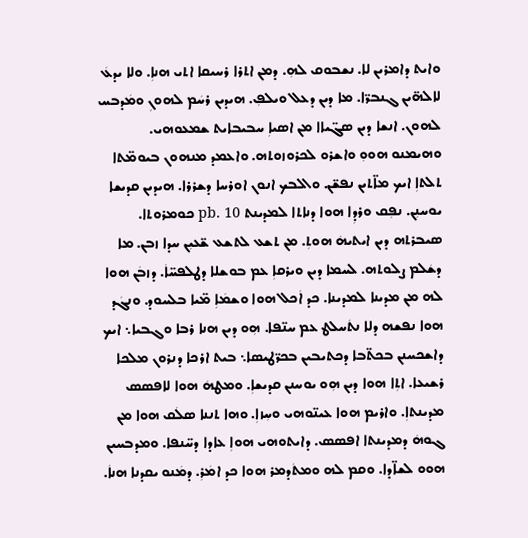ܘܐܝܬ ܕܐܡܪܝܢ ܠܐ. ܢܫܒܘܩ ܠܗܼ. ܕܡܢ ܐܬܪܐ ܪܚܝܩܐ ܐܬܝ ܗܢܐܼ. ܘܠܐ ܝܕܥܿ ܠܐܠܗ̈ܝܢ ܓܢܒܪ̈ܐ. ܡܐ ܕܝܢ ܕܥܠ ܘܝܠܦܼ. ܗܝܕܝܢ ܪܚܿܡ ܠܗܘܢܼ ܘܡܿܕܒܚ ܠܗܘܢ. ܐܢܫܐ ܕܝܢ ܣܓ̈ܝܐܐ ܡܢ ܐܣܝܐܼ ܚܒܝܒܐܝܬ ܫܡܥܘܗܝ. ܘܗܝܡܢܘ ܗܘܘܼ ܘܐܫܪܘ ܠܟܪܘܙܘܬܗ. ܘܐܥܡܕ ܡܢܗܘܢ ܒܝܘܡ̈ܬܐ ܬܠܬܐܼ ܐܝܟ ܡܐ̈ܬܝܢ ܢܦܫ̈ܢ. ܘܐܠܒܟ ܐܢܘܢ ܐܘܪܚܐ ܕܫܪܪܐ. ܗܝܕܝܢ ܩܕܝܫܐ ܝܘܚܢܼܢ. ܢܦܼܩ ܘܪܕܼܐ ܗܘܐ ܕܢܐܬܐ ܠܡܕܝܢܬ pb. 10 ܟܘܡܪܘܬܐ. ܣܝܒܪܬܗ ܕܝܢ ܐܝܬܝܗܿ ܗܘܬܼ. ܡܢ ܬܫܥ ܠܬܫܥ ܫ̈ܥܝܼܢ ܚܕܐ ܙܒܢ. ܡܐ ܕܫܿܠܡ ܨܠܘܬܗ. ܠܚܡܐ ܕܝܢ ܘܝܪܩܐܼ ܥܡ ܒܘܫܠܐ ܕܛܠܦܚ̈ܐܿ. ܕܙܒܿܢ ܗܘܐ ܠܗ ܡܢ ܡܕܝܢܐ ܠܡܕܝܢܐ. ܟܕ ܐܿܟܠ ܗܘܐ ܘܫܡܿܐܼ ܡ̈ܝܐ ܒܠܚܘܕ. ܘܢܓܿܕ ܗܘܐ ܢܦܫܗ ܕܠܐ ܢܬܿܚܠܛ ܥܡ ܚܢ̈ܦܐ. ܗܼܘ ܕܝܢ ܗܢܐ ܪܒܐ ܘܓܒܝܐ܆ ܐܝܟ ܕܐܫܟܚܢܢ ܒܟܬ̈ܒܐ ܕܟܬܝܒܝܢ ܒܟܪ̈ܛܝܣܐ܆ ܒܝܬ ܐܪܟܐ ܕܢܪܘܢ ܡܠܟܐ ܪܫܝܥܐ. ܐܬܼܐ ܗܘܐ ܕܝܢ ܗܼܘ ܝܘܚܢܢ ܩܕܝܫܐܼ. ܘܡܛܗܿ ܗܘܐ ܠܐܦܣܣ ܡܕܝܢܬܐܼ. ܘܐܪܝܡ ܗܘܐ ܥܝܢ̈ܘܗܝ ܘܚܼܙܐܼ. ܘܗܐ ܬܢܢܐ ܣܠܿܩ ܗܘܐ ܡܢ ܓܘܗܿ ܕܡܕܝܢܬܐ ܐܦܣܣ. ܕܐܝܬܘܗܝ ܗܘܐܼ ܥܐܕܐ ܕܚ̈ܢܦܐ. ܘܡܕܒܚܝܢ ܗܘܘ ܠܫܐ̈ܕܐ. ܘܩܡ ܠܗ ܘܡܬܿܕܡܪ ܗܘܐ ܟܕ ܐܡܿܪܼ. ܕܡܿܢܘ ܝܩܕܢܐ ܗܢܐܿ.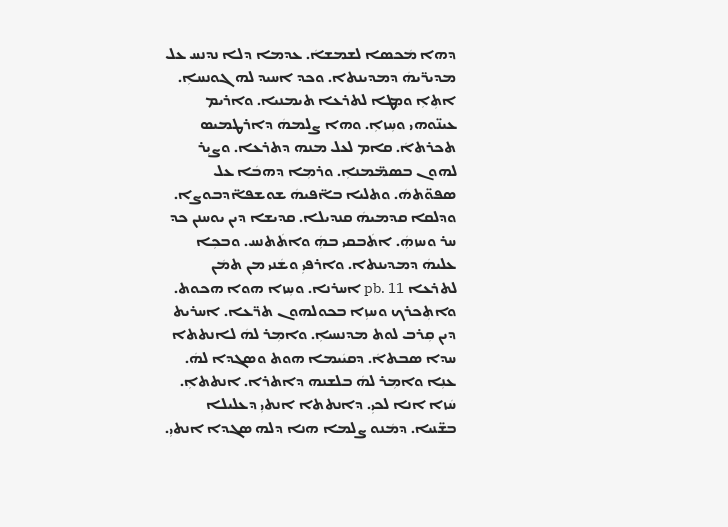ܕܗܐ ܡܿܟܣܐ ܠܫܡܫܐܿ. ܥܕܡܐ ܕܠܐ ܢܕܢܚ ܥܠ ܡܕܝܪ̈ܝܗܿ ܕܡܕܝܢܬܐ. ܘܟܕ ܐܚܝܕ ܠܗ ܓܘܢܚܐܼ. ܐܬܼܐܼ ܘܡܼܛܐ ܠܬܪܥܐ ܬܝܡܢܝܐ. ܘܐܪܝܡ ܥܝܢ̈ܘܗܝ ܘܚܼܙܐܼ. ܘܗܐ ܨܠܡܗܿ ܕܐܪܛܡܝܣ ܬܟܪܬܐܿ. ܩܐܡ ܠܥܠ ܡܢܗ ܕܬܪܥܐ. ܘܨܝܼܪ ܠܗܘܢ ܒܣܡ̈ܡܢܐܼ. ܘܪܡܼܐ ܕܗܒܿܐ ܥܠ ܣܦܘ̈ܬܗܿ. ܘܬܠܝܐ ܒܐ̈ܦܝܗܿ ܫܘܫܦܐ̈ܕܒܘܨܐ. ܘܕܠܩܐ ܩܕܡܝܗܿ ܩܢܕܝܠܐ. ܩܕܝܫܐ ܕܝܢ ܝܘܚܢܢ ܟܕ ܚܪ ܘܚܙܗܼܿ. ܐܬܿܒܩܝ ܒܗܼܿ ܘܐܬܿܬܢܚ. ܘܒܟܼܐ ܥܠܝܗܿ ܕܡܕܝܢܬܐ. ܘܐܪܦܝܼ ܘܫܿܢܝ ܡܢ ܬܡܿܢ ܠܬܪܥܐ pb. 11 ܐܚܪܢܐ. ܘܚܼܙܐ ܗܘܐ ܗܟܘܬ. ܘܐܬܼܟܪܟ ܘܚܙܼܐ ܒܟܘܠܗܘܢ ܬܪ̈ܥܐ. ܐܚܪܝܬ ܕܝܢ ܩܼܪܒ ܠܘܬ ܡܕܢܚܝܐܼ. ܘܐܡܼܪ ܠܗܿ ܠܐܢܬܬܐ ܚܕܐ ܣܒܬܐܿ. ܕܩܝܿܝܡܐ ܗܘܬ ܘܣܓܕܐ ܠܗܿ. ܥܢܼܐ ܘܐܡܼܪ ܠܗܿ ܒܠܫܢܗ ܕܐܬܪܐ. ܐܢܬܬܐܼ. ܚܿܙܐ ܐܢܐ ܠܟܝܼ. ܕܐܢܬܬܐ ܐܢܬܝܼ ܕܥܠܝܠܐ ܒܫ̈ܢܝܐ. ܕܡܿܢܘ ܨܠܡܐ ܗܢܐ ܕܠܗ ܣܓܕܐ ܐܢܬܝܼ.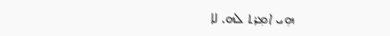ܗܼܝ ܐܡܼܪܬ ܠܗ. ܠܐ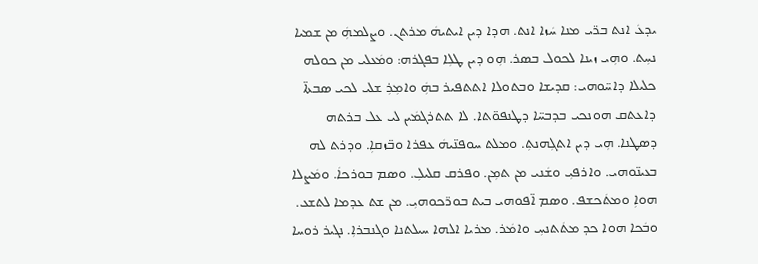ܝܕܥܿ ܐܢܬ ܒܪ̈ܝ ܡܢܐ ܚܿܙܐ ܐܢܬ. ܗܕܐ ܕܝܢ ܐܝܬܝܗܿ ܡܪܬܢ. ܘܨܠܡܗܼܿ ܡܢ ܫܡܝܐ ܢܚܼܬ. ܘܗܼܝ ܙܝܢܐ ܠܟܘܠ ܒܣܪ. ܗܼܘ ܕܝܢ ܛܠܼܐ ܒܦܓܪܗ: ܘܡܿܥܠܝ ܡܢ ܟܘܠܗ ܟܠܝܠܐ ܕܐܚ̈ܘܗܝ: ܩܕܝܫܐ ܘܒܬܘܠܐ ܐܬܬܦܝܪ ܒܗܼܿ ܘܐܡܼܪܼ ܫܠܝ ܠܟܝ ܣܒܬܐ̈ ܕܐܥܬܩ ܗܘܢܟܝ ܒܕܒܚ̈ܐ ܕܛܢܦܘ̈ܬܐ. ܠܐ ܬܬܪܓܡܿܝܢ ܠܝ ܥܠ ܒܪܬܗ ܕܣܛܢܐ. ܗܼܝ ܕܝܢ ܐܬܓܼܗܢܬܼ. ܘܡܠܬ ܚܘܦܢ̈ܝܗܿ ܥܦܪܐ ܘܒ̈ܙܩܐܼ. ܘܕܪܬ ܠܗ ܒܥܝܢ̈ܘܗܝ. ܘܐܪܦܝܼ ܘܫܿܢܝ ܡܢ ܬܡܼܢ. ܘܦܪܩ ܩܠܝܠܼ. ܘܣܡ ܒܘܪܟܐܿ. ܘܡܿܨܠܐ ܗܘܐܼ ܘܡܬܿܟܫܦ. ܘܣܡ ܐ̈ܦܘܗܝ ܒܝܬ ܒܘܪ̈ܟܘܗܝܼ. ܡܢ ܫܬ ܥܕܡܐ ܠܬܫܥ. ܘܒܿܟܐ ܗܘܐ ܟܕ ܡܬܿܬܢܚܼ ܘܐܡܿܪ. ܡܪܝܐ ܐܠܗܐ ܚܝܠܬܢܐ ܘܓܢܒܪܐܼ. ܢܓܝܪ ܪܘܚܐ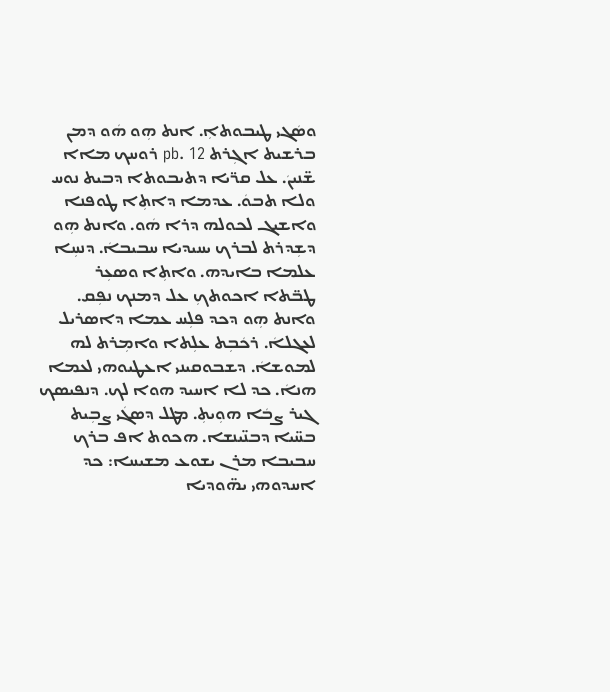ܘܣܿܓܝ ܛܝܒܘܬܐܼ. ܐܢܬ ܗܼܘ ܗܿܘ ܕܡܢ ܒܪܫܝܬ ܐܓܼܪܬ pb. 12 ܪܘܚܟ ܡܐܐ ܫ̈ܢܝܢܿ. ܥܠ ܩܪ̈ܝܐ ܕܬܝܒܘܬܐ ܕܒܝܬ ܢܘܚ ܘܠܐ ܬܒܘܿ. ܥܕܡܐ ܕܐܬܼܐ ܛܘܦܢܐ ܘܐܫܝܓ ܠܟܘܠܗ ܕܪܐ ܗܿܘ. ܘܐܢܬ ܗܼܘ ܕܫܼܕܪܬ ܠܒܪܟ ܝܚܝܕܝܐ ܚܒܝܒܐܿ. ܕܢܚܼܐ ܥܠܡܐ ܒܐܝܕܗ. ܘܐܬܼܐ ܘܣܥܼܪ ܛܒ̈ܬܐ ܐܟܘܬܟܼ ܥܠ ܕܡܢܟ ܢܦܼܩ. ܘܐܢܬ ܗܼܘ ܕܟܕ ܦܠܼܚ ܥܡܐ ܕܐܣܪܝܠ ܠܥܓܠܐܿ. ܪܟܿܒܼܬ ܥܠܼܬܐ ܘܐܡܼܪܬ ܠܗ ܠܡܘܫܐܿ. ܕܫܒܘܩܝܢܝ ܐܥܛܝܘܗܝ ܠܥܡܐ ܗܢܐܿ. ܟܕ ܠܐ ܐܚܝܕ ܗܘܐ ܠܟ. ܕܢܦܝܣܟ ܓܝܪ ܨܒܿܐ ܗܘܼܝܬܼ. ܡܛܠ ܕܣܓܿܝ ܨܒܼܝܬ ܒܚ̈ܝܐ ܕܒܢ̈ܝܢܫܐ. ܗܟܘܬ ܐܦ ܒܪܟ ܚܒܝܒܐ ܡܪܢ ܝܫܘܥ ܡܫܝܚܐ: ܟܕ ܐܚܕܘܗܝ ܝܗ̈ܘܕܝܐ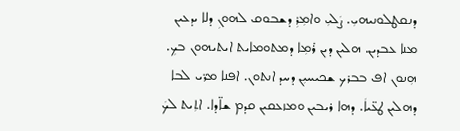ܕܢܩܛܠܘܢܝܗܝܼ. ܨܿܠܝܼ ܘܐܡܼܪܼ ܕܫܒܘܩ ܠܗܘܢܼ ܕܠܐ ܝܕܥܝܢ ܡܢܐ ܥܒܕܝܢ. ܗܠܝܢ ܕܝܢ ܪ̇ܡܼܐ ܕܡܬܘܡܐܝܬ ܐܝܬܝܗܘܢ ܒܟܼ. ܗܼܢܘܢ ܐܦ ܒܒܪܟ ܫܟܝܚܝܼܢ ܕܚܕ ܐܢܬܘܢ. ܐܦܢܐ ܡܪ̈ܝ ܠܒܐ ܕܗܠܝܢ ܛܥ̈ܝܐܿ. ܕܗܐ ܪܝܒܝܢ ܘܡܙܥܩܝܢ ܩܕܡ ܫܐ̈ܕܐ. ܐܬܼܝܬ ܠܟܿ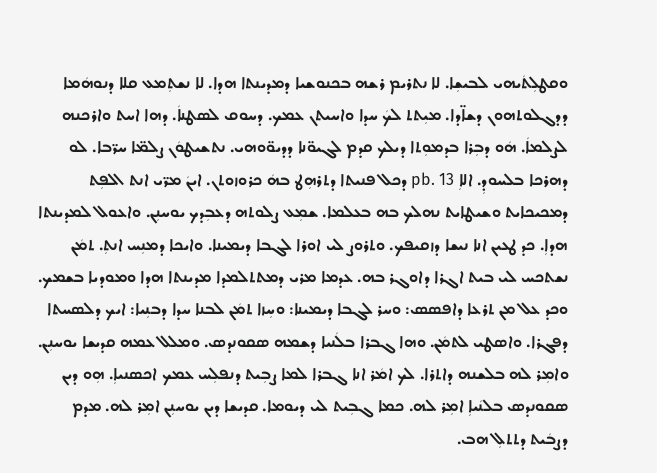ܘܩܛܠܼܬܿܝܗܝ ܠܒܝܫܼܐ. ܠܐ ܢܬܪܝܡ ܪܫܗ ܒܟܢܘܫܝܐ ܕܡܕܝܢܬܐ ܗܕܐ. ܠܐ ܢܫܬܼܡܥ ܩܠܐ ܕܢܘܗܿܡܐ ܕܕܓܠܘܬܗܘܢ ܕܫܐ̈ܕܐ. ܡܝܼܬܬ ܠܟܿ ܚܕܐ ܘܐܚܝܬܢ ܥܡܟ. ܕܚܘܩ ܠܣܛܢܐܿ. ܕܗܐ ܐܚܬ ܘܐܪܟܢܗ ܠܨܠܡܐܿ. ܗܿܘ ܕܒܼܪܐ ܒܕܡܘܼܬܐ ܕܝܠܟ ܩܕܡ ܠܓܝܘ̈ܢܐ ܕܕܝܘ̈ܘܗܝ. ܢܬܫܝܛܘܿܢ ܨܠܡ̈ܐ ܚܪ̈ܒܐ. ܠܘ ܕܗܪܟܐ ܒܠܚܘܕܼ. ܐܠܐܼ pb. 13 ܕܟܠ ܦܢܝܬܐ ܕܬܪܗܼܛ ܒܗܿ ܟܪܘܙܘܬܢ. ܐܝܢܿ ܡܪ̈ܝ ܐܢܬ ܐܠܦܼܬ ܕܡܟܝܟܐܝܬ ܘܫܝܛܐܝܬ ܢܗܠܟ ܒܗ ܒܥܠܡܐ. ܫܡܼܥ ܨܠܘܬܗ ܕܥܒܼܕܟ ܝܘܚܢܼܢ. ܘܐܥܘܠ ܠܡܕܝܢܬܐ ܗܕܐܼ. ܟܕ ܛܥܝܢ ܐܢܐ ܢܝܫܐ ܕܙܩܝܦܟ. ܘܬܪܘܨ ܠܝ ܐܘܪܐ ܠܓܒܐ ܕܝܡܝܢܐ. ܘܐܝܟܐ ܕܡܢܼܚ ܐܢܬܼ. ܬܡܿܢ ܢܫܬܟܚ ܠܝ ܒܝܬ ܐܓܪܐ ܕܐܘܓܪ ܒܗ. ܥܕܡܐ ܡܪܝ ܕܡܬܬܠܡܕܐ ܡܕܝܢܬܐ ܗܕܐ ܘܡܘܕܝܐ ܒܫܡܟ. ܘܟܕ ܥܠ ܡܢ ܬܪܥܐ ܕܐܦܣܣ: ܘܚܪ ܠܓܒܐ ܕܝܡܝܢܐ: ܘܚܼܙܐ ܬܡܿܢ ܠܒܢܐ ܚܕܐ ܕܒܢܼܝܐ: ܐܝܟ ܕܠܣܚܬܐ ܕܦܓܪܐ. ܘܐܣܛܝ ܠܬܡܿܢ. ܘܗܐ ܓܒܪܐ ܒܠܿܢܝܐ ܕܫܡܗ ܣܩܘܢܕܣ. ܘܡܠܠ ܥܡܗ ܩܕܝܫܐ ܝܘܚܢܼܢ. ܘܐܡܼܪ ܠܗ ܒܠܫܢܗ ܕܐܬܪܐ. ܠܟ ܐܡܿܪ ܐܢܐ ܓܒܪܐ ܠܡܐ ܨܒܼܝܬ ܕܢܦܠܼܚ ܥܡܟ ܐܟܣܢܝܐܼ. ܗܼܘ ܕܝܢ ܣܩܘܢܕܣ ܒܠܢܿܝܐܼ ܐܡܼܪ ܠܗ. ܟܡܐ ܓܒܼܝܬ ܠܝ ܕܝܘܡܐ. ܩܕܝܫܐ ܕܝܢ ܝܘܚܢܼܢ ܐܡܼܪ ܠܗ. ܡܕܡ ܕܨܒܿܝܬ ܕܬܬܠܼ ܗܒ.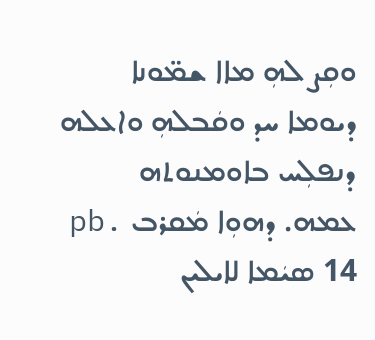ܘܩܼܨ ܠܗܼ ܡܐܐ ܫܡ̈ܘܢܐ ܕܝܘܡܐ ܚܕ ܘܩܿܒܠܗܼ ܘܐܥܠܗ ܕܢܦܠܼܚ ܒܐܘܡܢܘܬܗ ܥܡܗ. ܕܗܘܼܐ ܡܿܩܪܒ pb. 14 ܣܝܿܡܐ ܠܐܝܠܝܢ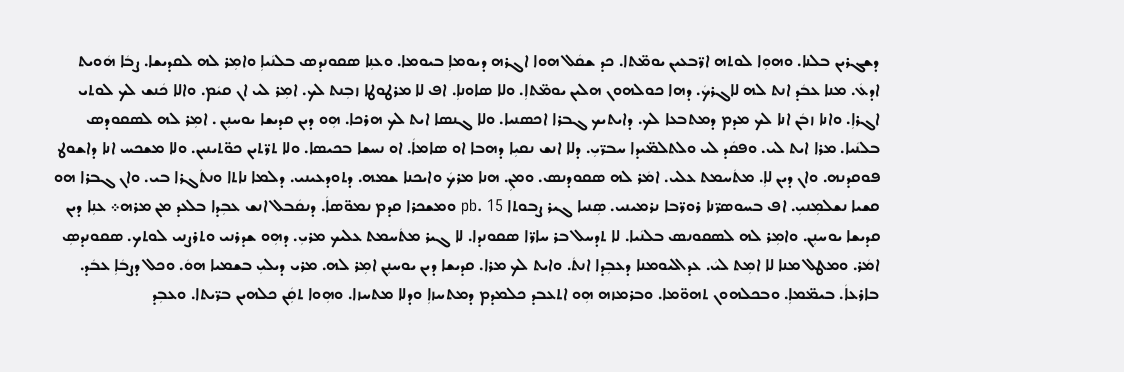ܕܫܓܪܝܢ ܒܠܢܐ. ܘܗܘܼܐ ܠܘܬܗ ܐܪ̈ܒܥܝܢ ܝܘܡ̈ܬܐ. ܟܕ ܫܩܿܠ ܗܘܐ ܐܓܪܗ ܕܝܘܡܐܼ ܒܝܘܡܐ. ܘܥܢܼܐ ܣܩܘܢܕܣ ܒܠܢܿܝܐܼ ܘܐܡܼܪ ܠܗ ܠܩܕܝܫܐ. ܨܒܿܐ ܗܿܘܝܬ ܐܕܥܿ. ܡܢܐ ܥܒܿܕ ܐܢܬ ܠܗ ܠܐܓܪܟܿ. ܕܗܐ ܟܘܠܗܘܢ ܗܠܝܢ ܝܘܡ̈ܬܐܼ. ܘܠܐ ܣܐܘܢܐܼ. ܐܦ ܠܐ ܡܪܛܘܛܐ ܙܒܼܢܬ ܠܟ. ܐܡܼܪ ܠܝ ܐܢ ܩܝܿܡ. ܘܐܠܐ ܟܿܢܫ ܠܟ ܠܘܬܝ ܐܓܪܐܼ. ܘܐܢܐ ܙܒܿܢ ܐܢܐ ܠܟ ܡܕܡ ܕܡܬܒܥܐ ܠܟ. ܕܐܝܬܝܟ ܓܒܪܐ ܐܟܣܢܝܐ. ܘܠܐ ܓܢܣܐ ܐܝܬ ܠܟ ܗܪܟܐ. ܗܼܘ ܕܝܢ ܩܕܝܫܐ ܝܘܚܢܼܢ . ܐܡܼܪ ܠܗ ܠܣܩܘܕܣ ܒܠܢܿܝܐ. ܡܪܐ ܐܝܬ ܠܝ. ܘܦܩܿܕ ܠܝ ܘܠܬܠܡ̈ܝܕܐ ܚܒܪ̈ܝܼ. ܕܠܐ ܐܢܫ ܢܩܝܼܐ ܕܗܒܐ ܐܘ ܣܐܡܐܿ. ܐܘ ܢܚܫܐ ܒܟܝܣܐ. ܘܠܐ ܬܪ̈ܬܝܢ ܟܘ̈ܬܝܢܝܢ. ܘܠܐ ܡܫܟܚ ܐܢܐ ܕܐܫܘܛ ܦܘܩܕܢܗ. ܘܐܢ ܕܝܢ ܠܐܼ. ܡܬܿܚܡܬ ܥܠܝ. ܐܡܿܪ ܠܗ ܣܩܘܕܢܣ. ܘܡܢܼ. ܗܢܐ ܡܪܟܿ ܘܐܝܟܢܐ ܫܡܗ. ܕܬܘܕܥܝܢܝ. ܕܠܡܐ ܢܐܬܐ ܘܢܬܿܓܪܐ ܒܝ. ܘܐܢ ܓܒܪܐ ܗܘ ܩܫܝܐ ܢܫܠܡܼܢܝܼ. ܐܦ ܒܚܘܣܪ̈ܢܐ ܪܘܪ̈ܒܐ ܢܪܡܝܢܝ. ܣܼܢܝܐ ܓܝܪ ܨܒܘܬܐ pb. 15 ܘܡܫܟܪܐ ܩܕܡ ܢܡܘ̈ܣܐܿ. ܕܢܩܿܒܠ ܐܢܫ ܥܒܼܕܐ ܒܠܥܕ ܡܢ ܡܪܗ܀ ܥܢܼܐ ܕܝܢ ܩܕܝܫܐ ܝܘܚܢܼܢ. ܘܐܡܼܪ ܠܗ ܠܣܩܘܢܣ ܒܠܢܿܝܐ. ܠܐ ܬܕܚܠ ܒܪ ܚܐܪ̈ܐ ܣܩܘܢܕܐ. ܠܐ ܓܝܪ ܡܬܿܚܡܬ ܥܠܝܟ ܡܪܝܼ. ܕܗܼܘ ܫܕܪܢܝ ܘܬܪܨܢܝ ܠܘܬܟ. ܣܩܘܢܕܣܼ ܐܡܿܪ. ܘܡܛܠ ܡܢܐ ܠܐ ܐܡܼܬ ܠܝܿ. ܥܕܐܠܝܘܡܢܐ ܕܥܒܼܕܐ ܐܢܬܿ. ܘܐܝܬ ܠܟ ܡܪܐ. ܩܕܝܫܐ ܕܝܢ ܝܘܚܢܼܢ ܐܡܼܪ ܠܗ. ܡܪܝ ܕܝܠܝܼ ܒܫܡܝܐ ܗܘܿ. ܘܟܠ ܕܨܒܿܐܼ ܥܒܿܕ. ܒܐܪܥܐܿ. ܒܝܡ̈ܡܐܼ. ܘܒܟܠܗܘܢ ܬܗܘ̈ܡܐ. ܘܒܪܡܙܗ ܗܼܘ ܐܬܥܒܕ ܟܠܡܕܡ ܕܡܬܚܙܐܼ ܘܕܠܐ ܡܬܚܙܐ. ܘܗܼܘܐ ܬܩܼܿܢ ܟܠܗܝܢ ܒܪ̈ܝܬܐ. ܘܥܒܼܕ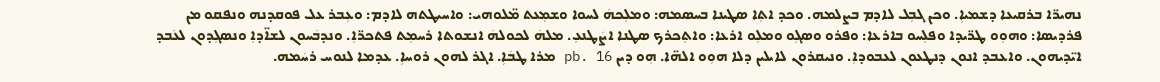ܢܗܝܪ̈ܐ ܒܪܩܝܥܐ ܕܫܡܝܐܼ. ܘܟܢ ܓܒܼܠ ܠܐܕܡ ܒܨܠܡܗ. ܘܟܕ ܐܬܼܐ ܣܛܝܢܐ ܒܚܣܡܗ: ܘܡܠܼܟܗܿ ܠܚܘܐ ܘܫܡܼܥܬ ܡ̈ܠܘܗܝ: ܘܐܚܝܛܬܗ ܠܐܕܡ: ܘܥܼܒܪ ܥܠ ܦܘܩܕܢܗ ܘܢܦܩܘ ܡܢ ܦܪܕܝܣܐ: ܘܗܘܼܘ ܛܪ̈ܝܕܐ ܘܦܠܼܚܘ ܒܐܪܥܐ: ܘܦܪܘ ܘܣܓܼܘ ܘܡܠܼܘ ܐܪܥܐ: ܘܐܬܼܟܪܟ ܣܛܢܐ ܐܨܿܛܢܥܼ. ܡܠܗܿ ܠܟܘܠܗܿ ܐܢܫܘܬܐ ܪܚܡܼܬ ܦܬܟܪ̈ܐܼ. ܘܢܕܒܿܚܘܢ ܠܫܐ̈ܕܐܼ ܘܢܣܓܼܕܘܢ ܠܥܿܒܕ ܐܝ̈ܕܝܗܘܢ. ܘܐܥܒܕ ܐܢܘܢ ܕܢܛܥܘܢ ܠܥܒܘܕܐܼ. ܘܢܝܩܪܘܢ ܠܐܝܠܝܢ ܕܠܐ ܗܘܼܘ ܐܠܗ̈ܐ. ܗܼܘ ܕܝܢ pb. 16 ܡܪܐ ܛܒܿܐܼ. ܐܓܪ ܠܗܘܢ ܪܘܚܐܼ. ܥܕܡܐ ܠܢܘܚ ܪܚܿܡܗ.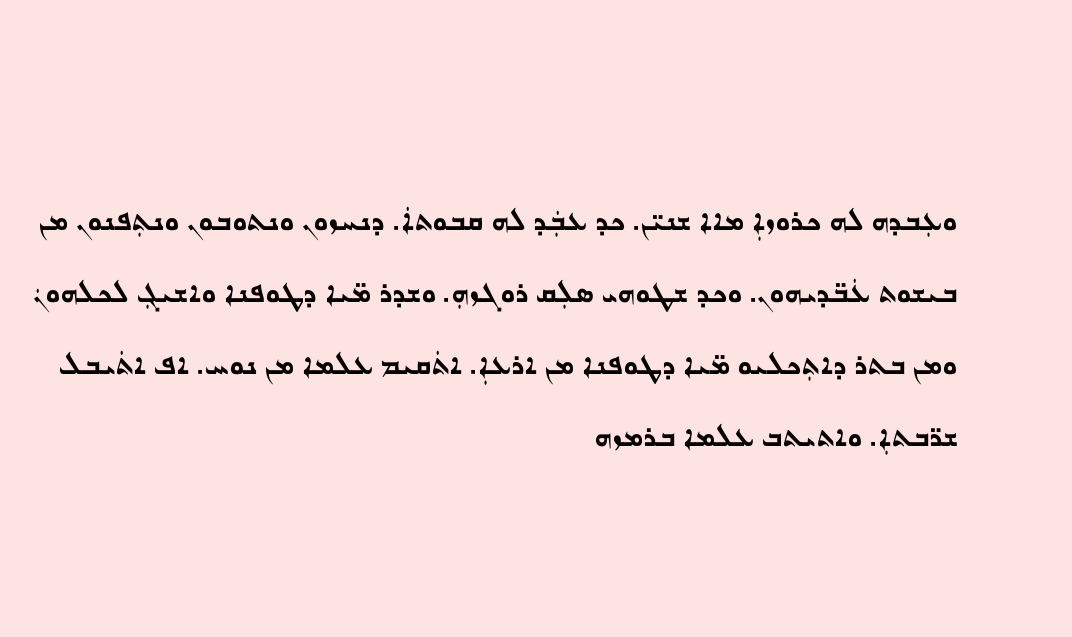ܘܥܼܒܕܗ ܠܗ ܟܪܘܙܐܼ ܡܐܐ ܫܢܝ̈ܢ. ܟܕ ܥܒܼܿܕ ܠܗ ܩܒܘܬܐܿ. ܕܢܚܙܘܢ ܘܢܬܘܒܘܢ ܘܢܬܼܦܢܘܢ ܡܢ ܒܝܫܘܬ ܥܿܒ̈ܕܝܗܘܢ. ܘܟܕ ܫܛܘܗܝ ܣܠܼܩ ܪܘܓܙܗܼ. ܘܫܕܪ ܡ̈ܝܐ ܕܛܘܦܢܐ ܘܐܫܝܓܼ ܠܟܠܗܘܢܿ ܘܡܢ ܒܬܪ ܕܐܬܼܟܠܝܘ ܡ̈ܝܐ ܕܛܘܦܢܐ ܡܢ ܐܪܥܐܼ. ܐܬܿܩܝܡ ܥܠܡܐ ܡܢ ܢܘܚ. ܐܦ ܐܬܿܝܒܠ ܫܪ̈ܒܬܐܼ. ܘܐܬܝܬܒ ܥܠܡܐ ܒܪܡܙܗ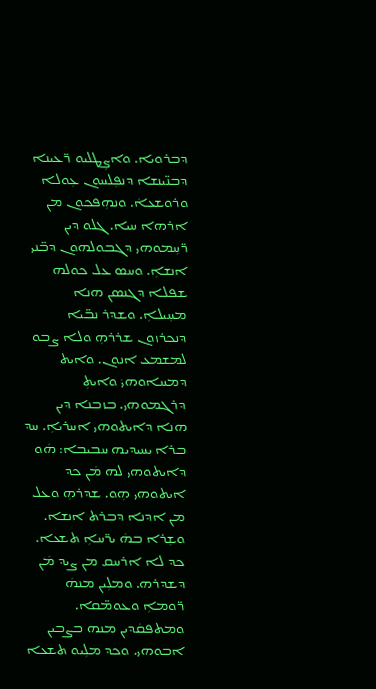ܕܒܪܘܝܐ. ܘܐܨܼܛܠܝܘ ܪ̈ܥܝܢܐ ܕܒܢ̈ܝܢܫܐ ܕܢܦܼܠܚܘܢ ܥܼܘܠܐ ܘܪܘܫܥܐܿ. ܘܢܗܼܦܟܘܢ ܡܢ ܐܪܗܐ ܚܝܐ. ܓܠܘ ܕܝܢ ܪ̈ܚܼܡܘܗܝ ܕܓܒܘܠܗܘܢ ܕܒ̈ܢܝ ܐܢܫܐܼ. ܘܚܣ ܥܠ ܟܘܠܗ ܫܦܠܐ ܕܓܢܣܢ ܗܢܐ ܡܚܼܝܠܐܼ. ܘܫܕܪ ܢܒ̈ܝܐ ܕܢܟܪܙܘܢ ܫܪܪܗܼ ܘܠܐ ܨܒܘ ܠܡܫܡܥ ܐܢܘܢ. ܘܐܝܬ ܕܡܚܐܘܗܝܿ ܘܐܝܬܼ ܕܪܓܡܘܗܝ. ܒܙܒܢܐ ܕܝܢ ܗܢܐ ܕܐܝܬܘܗܝ ܐܚܪܝܐܼ. ܚܕ ܒܪܐ ܝܚܝܕܝܗ ܚܒܝܒܐ: ܗܿܘ ܕܐܝܬܘܗܝ ܠܗ ܡܿܢ ܟܕ ܐܝܬܘܗܝ ܗܼܘ. ܫܕܪܗܼ ܘܥܠ ܡܢ ܐܕܢܐ ܕܒܪܬ ܐܢܫܐ. ܘܫܼܪܐ ܒܗܿ ܝܪ̈ܚܐܼ ܬܫܥܐ. ܟܕ ܠܐ ܐܪܚܩ ܡܢ ܨܝܕ ܡܿܢ ܕܫܕܪܗ. ܘܡܠܼܝܢ ܡܢܗܿ ܪ̈ܘܡܐܼ ܘܥܘܡ̈ܩܐ. ܘܡܬܦܩܿܕܝܢ ܡܢܗ ܒܨܒܝܢ ܐܒܘܗܝ. ܘܟܕ ܡܠܼܝܘ ܬܫܥܐ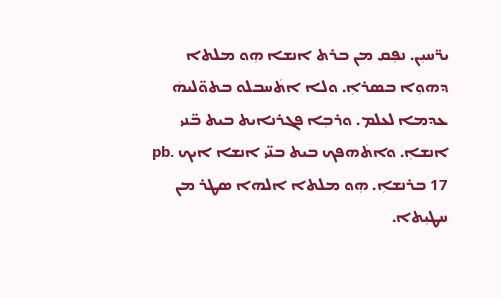ܝܪ̈ܚܝܼܢ. ܢܦܼܩ ܡܢ ܒܪܬ ܐܢܫܐ ܗܼܘ ܡܠܬܐ ܕܗܘܼܐ ܒܣܪܐܼ. ܘܠܐ ܐܬܿܚܒܠܘ ܒܬܘ̈ܠܝܗܿ ܥܕܡܐ ܠܥܠܡ. ܘܪܒܼܐ ܦܓܪܢܐܝܬ ܒܝܬ ܒ̈ܢܝ ܐܢܫܐܼ. ܘܐܬܿܗܦܟ ܒܝܬ ܒܢ̈ܝ ܐܢܫܐ ܐܝܟ pb. 17 ܒܪܢܫܐܼ. ܗܼܘ ܡܠܬܐ ܐܠܗܐ ܣܛܪ ܡܢ ܚܛܝܼܬܐ.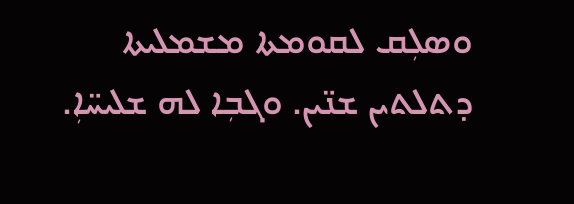ܘܣܠܼܩ ܠܩܘܡܬܐ ܡܫܡܠܝܬܐ ܕܬܠܬܝܢ ܫܢ̈ܝܢ. ܘܓܒܼܐ ܠܗ ܫܠܝܚ̈ܐܼ.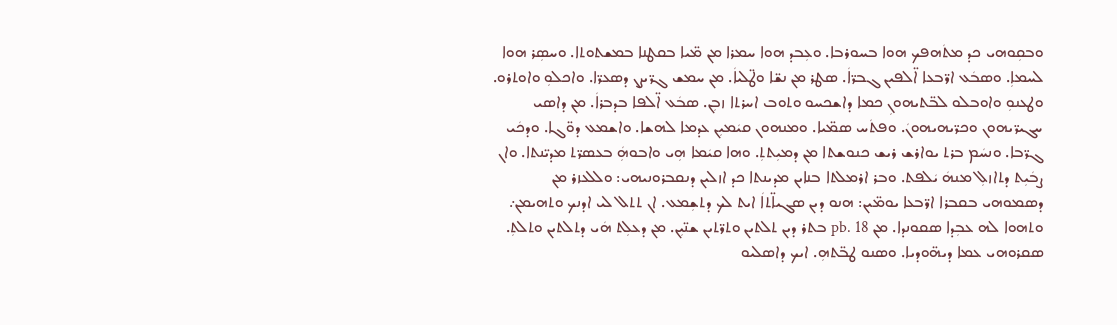ܘܒܩܼܘܗܝ ܟܕ ܡܬܿܗܦܟ ܗܘܐ ܒܚܘܪܒܐ. ܘܥܼܒܕ ܗܘܐ ܚܡܪܐ ܡܢ ܡ̈ܝܐ ܒܩܛܢܐ ܒܡܫܬܘܬܐ. ܘܚܣܼܪ ܗܘܐ ܠܚܡܐܼ. ܘܣܒܿܥ ܐܪ̈ܒܥܐ ܐ̈ܠܦܝܢ ܓܒܪ̈ܐܿ. ܣܛܪ ܡܢ ܢܫ̈ܐ ܘܛ̈ܠܝܐܿ. ܡܢ ܚܡܫ ܓܪ̈ܝܨܢ ܕܣܥܪ̈ܐ. ܘܐܟܠܘܼ ܘܐܘܬܪܘ. ܘܛܥܢܘܼ ܘܐܘܒܠܘ ܠܒ̈ܬܝܗܘܢܼ ܟܡܐ ܕܐܫܟܚܘ ܘܬܘܒ ܐܚܪܬܐ ܙܒܼܢ. ܣܒܿܥ ܐ̈ܠܦܐ ܒܕܒܪܐܿ. ܡܢ ܕܐܣܝ ܚܓܝܪ̈ܝܗܘܢ ܘܟܪ̈ܝܗܝܗܘܢܿ. ܘܦܬܿܚ ܣܡ̈ܝܐ. ܘܡܢܗܘܢ ܩܝܿܡܝܼܢ ܥܕܡܐ ܠܗܫܐ. ܘܐܫܡܥ ܕܘ̈ܓܐ. ܘܕܟܿܝ ܓܪ̈ܒܐ. ܘܢܚܿܡ ܒܪܬ ܝܘܐܪܫ ܪܝܫ ܟܢܘܫܬܐ ܡܢ ܕܡܝܼܬܬܼ. ܘܗܐ ܩܝܿܡܐ ܗܼܝ ܘܐܒܘܗܼܿ ܒܥܣܪ̈ܬ ܡܕܝ̈ܢܬܐ. ܘܐܢ ܨܒܿܝܼܬ ܕܬܐܙܠܼ ܡܢܗܿ ܝܿܠܦܬ. ܘܒܪ ܐܪܡܠܬܐ ܒܢܐܝܢ ܡܕܝܢܬܐ ܟܕ ܐܙܠܝܢ ܕܢܩܒܪܘܢܝܗܝ: ܘܠܠܥܙܪ ܡܢ ܕܣܡܘܗܝ ܒܩܒܪܐ ܐܪ̈ܒܥܐ ܝܘܡ̈ܝܢ: ܗܢܘ ܕܝܢ ܣܓܝܐ̈ܬܐܿ ܐܝܬ ܠܟ ܕܬܫܼܡܥ. ܐܢ ܬܬܠ ܠܝ ܐܕܢܟ ܘܬܗܝܡܢ܇ ܘܬܗܘܐ ܠܗ ܥܒܼܕܐ ܣܩܘܢܕܐ. ܡܢ pb. 18 ܒܬܪ ܕܝܢ ܬܠܬܝܢ ܘܬܪ̈ܬܝܢ ܫܢ̈ܝܼܢ. ܡܢ ܕܥܠܼܬ ܗܿܝ ܕܬܠܬܝܢ ܘܬܠܬܼ. ܣܩܪܘܗܝ ܥܡܐ ܕܝܗ̈ܘܕܝܐ. ܘܣܢܘ ܛܒ̈ܬܗܼ. ܐܝܟ ܕܐܣܠܝܘ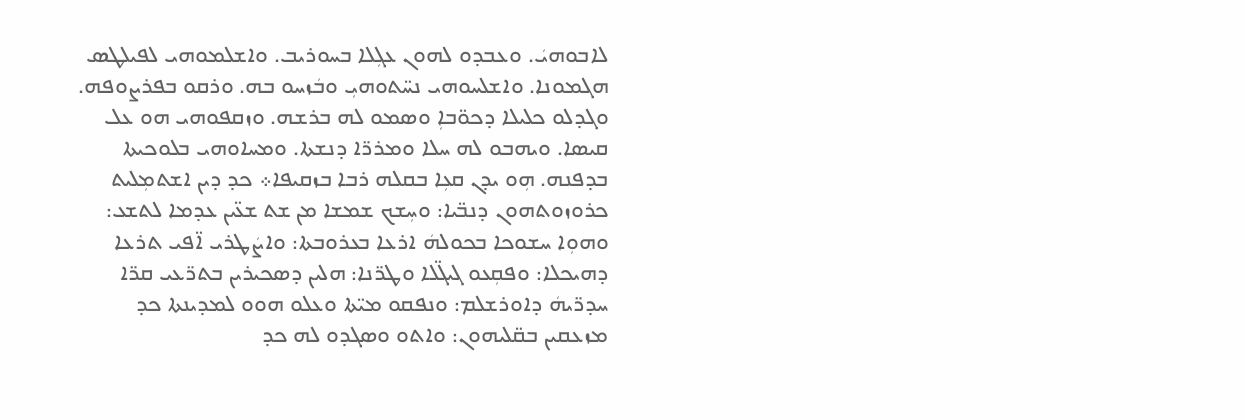ܠܐܒܘܗܝܿ. ܘܥܒܕܘ ܠܗܘܢ ܥܓܼܠܐ ܒܚܘܪܝܒ. ܘܐܫܠܡܘܗܝ ܠܦܝܠܛܣ ܗܓܡܘܢܐ. ܘܐܫܠܚܘܗܝ ܢܚ̈ܬܘܗܝܼ ܘܒܿܙܚܘ ܒܗ. ܘܪܩܘ ܒܦܪܨܘܦܗ. ܘܓܕܠܘ ܟܠܝܠܐ ܕܟܘ̈ܒܐܼ ܘܣܡܘ ܠܗ ܒܪܫܗ. ܘܙܩܦܘܗܝ ܗܘ ܥܠ ܩܝܣܐ. ܘܝܗܒܘ ܠܗ ܚܠܐ ܘܡܪܪ̈ܐ ܕܢܫܬܐ. ܘܡܚܐܘܗܝ ܒܠܘܟܝܬܐ ܒܕܦܢܗ. ܗܼܘ ܝܕܢ ܩܥܼܐ ܒܩܠܗ ܪܒܐ ܒܙܩܝܦܐ܀ ܟܕ ܕܝܢ ܐܫܬܡܼܠܝܬ ܟܪܘܙܘܬܗܘܢ ܕܢܒ̈ܝܐ: ܘܚܼܫܟ ܫܡܫܐ ܡܢ ܫܬ ܫܥ̈ܝܢ ܥܕܡܐ ܠܬܫܥ: ܘܗܘܼܐ ܚܫܘܟܐ ܒܟܘܠܗܿ ܐܪܥܐ ܒܥܪܘܒܬܐ: ܘܐܨܿܛܪܝ ܐ̈ܦܝ ܬܪܥܐ ܕܗܝܟܠܐ: ܘܦܩܼܥܘ ܓܝܓ̈ܠܐ ܘܛܪ̈ܢܐ: ܗܠܝܢ ܕܣܟܝܪܝܢ ܒܬܪ̈ܥܝ ܩܪ̈ܐ ܚܕܪ̈ܝܗܿ ܕܐܘܪܫܠܡ: ܘܢܦܩܘ ܡܝ̈ܬܐ ܘܥܠܘ ܗܘܘ ܠܡܕܝܢܬܐ ܟܕ ܡܙܥܩܝܢ ܒܩ̈ܠܝܗܘܢ: ܘܐܬܘ ܘܣܓܕܘ ܠܗ ܟܕ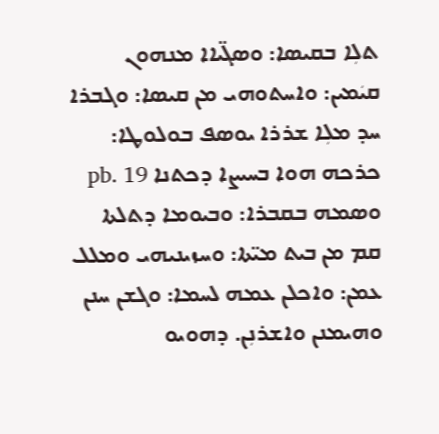ܬܠܼܐ ܒܩܝܣܐ: ܘܣܓ̈ܝܐܐ ܡܢܗܘܢ ܩܝܿܡܝܢ: ܘܐܚܬܘܗܝ ܡܢ ܩܝܣܐ: ܘܓܒܪܐ ܚܕ ܡܠܼܐ ܫܪܪܐ ܝܘܣܦ ܒܘܠܘܛܐ: ܟܪܟܗ ܗܘܐ ܒܚܝܨܐ ܕܟܬܢܐ pb. 19 ܘܣܡܗ ܒܩܒܪܐ: ܘܒܝܘܡܐ ܕܬܠܬܐ ܩܡ ܡܢ ܒܝܬ ܡܝ̈ܬܐ: ܘܚܙܝܢܝܗܝ ܘܡܠܠ ܥܡܢ: ܘܐܟܠܢ ܥܡܗ ܠܚܡܐ: ܘܓܫܢ ܚܢܢ ܘܗܝܡܢܢ ܘܐܫܪܢܼܢ. ܕܗܘܝܘ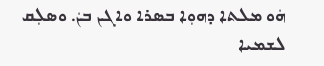ܗܿܘ ܡܠܬܐ ܕܗܘܼܐ ܒܣܪܐ ܘܐܓܢ ܒܢܿ. ܘܣܠܼܩ ܠܫܡܝܐ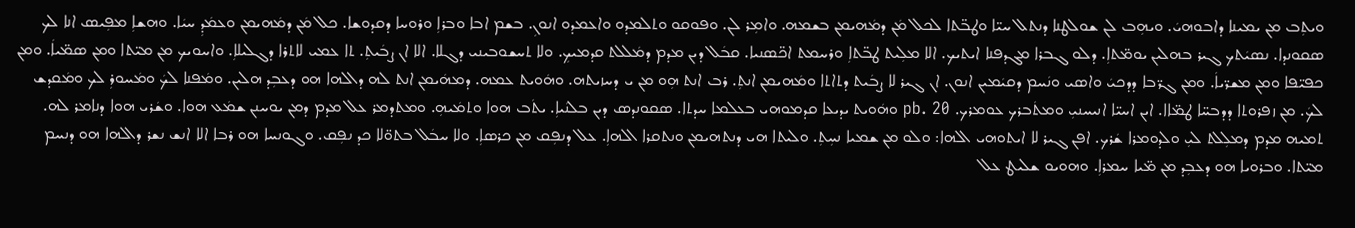ܘܝܬܼܒ ܡܢ ܝܡܝܢܐ ܕܐܒܘܗܝܿ. ܘܝܗܼܒ ܠܢ ܫܘܠܛܢܐ ܕܢܬܠ ܚܝ̈ܐ ܘܛܒ̈ܬܐ ܠܟܠ ܡܿܢ ܕܡܿܗܝܡܢ ܒܫܡܗ. ܘܐܡܼܪ ܠܢ. ܘܦܘܩܘ ܘܬܠܡܕܘ ܘܐܥܡܕܘ ܐܢܘܢܼ. ܒܫܡ ܐܒܐ ܘܒܪܐܼ ܘܪܘܚܐ ܕܩܕܘܫܐ. ܟܠ ܡܿܢ ܕܡܿܗܝܡܢ ܘܥܡܿܕܼ ܚܝܿܐ. ܘܗܫܐܼ ܡܦܼܝܣ ܐܢܐ ܠܟ ܣܩܘܢܕܐ. ܢܣܝܿܬܟ ܓܝܪ ܒܗܠܝܢ ܝܘܡ̈ܬܐܼ. ܕܠܘ ܓܒܪܐ ܡܓܕܦܢܐ ܐܝܬܝܟ. ܐܠܐ ܡܠܼܝܬ ܛܒ̈ܬܐܼ ܘܪܚܡܬ ܐܟ̈ܣܢܝܐ. ܩܒܿܠ ܕܝܢ ܡܕܡ ܕܡܿܠܠܬ ܩܕܡܝܟܼ. ܘܠܐ ܬܚܫܘܒܝܢܝ ܕܓܠܐ. ܐܠܐ ܐܢ ܨܒܿܝܬܼ. ܬܐ ܥܡܝ ܠܐܬܪܐ ܕܓܠܝܠܐܼ. ܘܐܚܘܝܟ ܡܢ ܡܝ̈ܬܐ ܘܡܢ ܣܡ̈ܝܐܿ. ܘܡܢ ܟܦܝ̈ܦܐ ܘܡܢ ܡܫܪ̈ܝܐܿ. ܘܡܢ ܓܪ̈ܒܐ ܕܕܟܝܿ ܘܐܣܝ ܘܢܿܚܡ ܕܩܝܿܡܝܢ ܐܢܘܢ. ܐܢ ܓܝܪ ܠܐ ܨܒܿܝܬ ܕܬܐܬܐ ܘܡܿܗܝܡܢ ܐܢܬܼ. ܪܒ ܐܢܬ ܗܼܘ ܡܢ ܝ ܕܚܙܝܬܗ. ܘܗܿܘܝܬ ܥܡܗ. ܕܡܗܿܝܡܢ ܐܢܬ ܠܗ ܕܐܠܗܐ ܗܘ ܕܥܒܼܕ ܗܠܝܢ. ܘܡܿܦܢܐ ܠܟܿ ܘܡܿܚܘܪܼ ܠܟ ܘܡܿܩܕܫ ܠܟܿ. ܡܢ ܙܦܪܘܬܐ ܕܕܒܚ̈ܐ ܛܡ̈ܐܐ. ܐܝܢ ܐܚܝ̈ܐ ܐܢܝܚܢܝܼ ܘܡܬܿܒܪܟ ܥܘܡܪܟ. pb. 20 ܘܗܿܘܝܬ ܝܕܝܥܐ ܩܕܡܘܗܝ ܒܥܠܡܐ ܚܕܬܐ. ܣܩܘܢܕܣ ܕܝܢ ܒܠܢܿܝܐܼ. ܝܬܿܒ ܗܘܐ ܘܬܡܿܝܗܼ. ܘܡܬܕܡܪ ܥܠ ܡܕܡ ܕܡܢ ܝܘܚܢܢ ܫܡܿܥ ܗܘܐ. ܘܫܿܪܝ ܗܘܐ ܕܢܐܡܪ ܠܗ. ܬܡܝܗ ܡܕܡ ܕܡܠܼܠܬ ܠܝܼ ܘܠܕܘܡܪܐ ܫܿܪܟ. ܐܦܢ ܓܝܪ ܠܐ ܐܝܬܘܗܝ ܐܠܗܐ: ܘܠܘ ܡܢ ܫܡܝܐ ܢܚܼܬܼ. ܘܠܝܬܐ ܗܝ ܕܢܬܗܝܡܢ ܘܢܬܩܪܐ ܐܠܗܐܼ. ܥܠ ܕܢܦܼܩ ܡܢ ܟܪܣܐܼ. ܘܠܐ ܚܒܿܠ ܒܬܘ̈ܠܐ ܟܕ ܢܦܼܩ. ܘܓܘܢܚܐ ܗܘ ܪܒܐ ܐܠܐ ܐܢܫ ܢܫܪ ܕܐܠܗܐ ܗܘ ܕܢܚܡ ܡܝ̈ܬܐ. ܘܒܪܘܝܐ ܗܘ ܕܥܒܼܕ ܡܢ ܡ̈ܝܐ ܚܡܪܐܼ. ܘܗܘܝܘ ܫܠܝܛ ܥܠ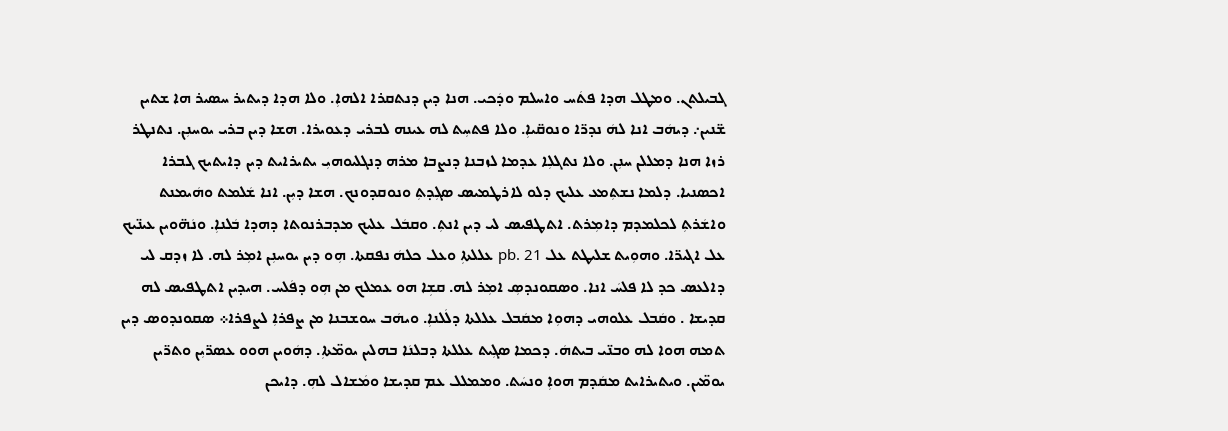ܓܒܝܠܬܢ. ܘܡܛܠ ܗܕܐ ܦܬܿܚ ܘܐܚܠܡ ܘܕܿܟܝ. ܗܢܐ ܕܝܢ ܕܢܬܩܪܐ ܐܠܗܐܼ. ܘܠܐ ܗܕܐ ܕܝܬܝܪ ܚܣܝܪ ܗܐ ܫܬܝܢ ܫ̈ܢܝܢ܇ ܕܝܗܿܒ ܐܢܐ ܠܗܿ ܢܕܪ̈ܐ ܘܢܘܩ̈ܝܐܼ. ܘܠܐ ܦܬܚܼܬ ܠܗ ܥܝܢܗ ܠܒܪܝ ܕܥܘܝܪܐ. ܗܫܐ ܕܝܢ ܒܪܝ ܝܘܚܢܼܢ. ܢܬܢܛܪ ܪܙܐ ܗܢܐ ܕܡܠܠܢ ܚܢܼܢ. ܘܠܐ ܢܬܓܠܼܐ ܥܕܡܐ ܠܙܒܢܐ ܕܢܨܒܐ ܡܪܗ ܕܢܓܠܝܘܗܝܼ ܝܬܝܪܐܝܬ ܕܝܢ ܕܐܝܬܝܟ ܓܒܪܐ ܐܟܣܢܝܐ. ܕܠܡܐ ܢܫܬܼܡܥ ܥܠܝܟ ܕܠܘ ܠܐܪܛܡܝܣ ܣܓܼܕܬܼ ܘܢܘܩܕܘܢܟ. ܗܫܐ ܕܝܼܢ. ܐܢܐ ܫܿܠܡܬ ܘܗܿܝܡܢܬ ܘܐܫܿܪܬܼ ܠܟܠܡܕܡ ܕܐܡܼܪܬ. ܐܬܛܦܝܣ ܠܝ ܕܝܢ ܐܢܬܼ. ܘܩܒܿܠ ܥܠܝܟ ܡܕܒܪܢܘܬܐ ܕܗܕܐ ܒܿܠܢܐܼ. ܘܢܿܗ̈ܘܝܢ ܥܝܢ̈ܝܟ ܥܠ ܐܓܝܪ̈ܐ. ܘܗܘܼܝܬ ܫܠܝܛܬ ܥܠ pb. 21 ܥܠܠܬܐܼ ܘܥܠ ܟܠܗܿ ܢܦܩܬܐ. ܗܼܘ ܕܝܢ ܝܘܚܢܼܢ ܐܡܼܪ ܠܗ. ܠܐ ܙܕܩ ܠܝ ܕܐܠܥܣ ܟܕ ܠܐ ܦܠܚܿ ܐܢܐ. ܘܣܩܘܢܕܣܼ ܐܡܼܪ ܠܗ. ܩܫܼܐ ܗܘ ܥܡܠܟ ܡܢ ܗܼܘ ܕܦܿܠܚ. ܗܝܕܝܢ ܐܬܛܦܝܣ ܠܗ ܩܕܝܫܐ . ܘܩܿܒܠ ܥܠܘܗܝ ܕܗܘܼܐ ܡܩܿܒܠ ܥܠܠܬܐ ܕܠܿܠܢܐܼ. ܘܝܗܿܒ ܚܘܫܒܢܐ ܡܢ ܨܦܪܐܼ ܠܨܦܪܐ܀ ܣܩܘܢܕܘܣ ܕܝܢ ܬܡܗ ܗܘܐ ܠܗ ܘܒܢ̈ܝ ܒܝܬܗܿ. ܕܟܡܐ ܣܓܼܝܬ ܥܠܠܬܐ ܕܒܠܢܿܐ ܒܗܠܝܢ ܝܘܡ̈ܬܐܼ. ܕܗܿܘܝܢ ܗܘܘ ܥܣܪ̈ܝܼܢ ܘܬܪ̈ܝܢ ܝܘܡ̈ܝܢ. ܘܝܬܝܪܐܝܬ ܡܩܿܕܡ ܗܘܐܼ ܘܢܚܿܬ. ܘܡܡܠܠ ܥܡ ܩܕܝܫܐ ܘܡܿܫܐܠ ܠܗܼ. ܕܐܝܟܢ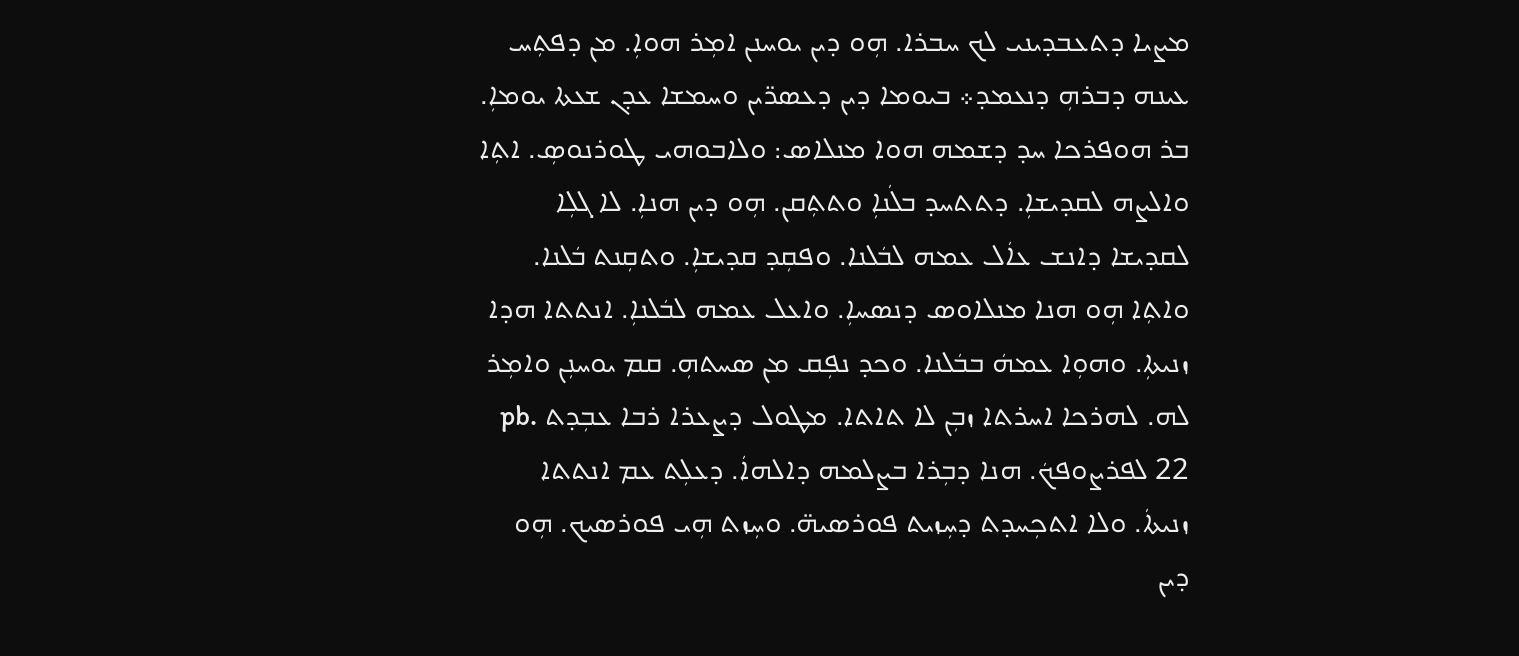ܡܨܝܐ ܕܬܥܒܕܝܢܝ ܠܟ ܚܒܪܐ. ܗܼܘ ܕܝܢ ܝܘܚܢܢ ܐܡܼܪ ܗܘܐܼ. ܡܢ ܕܦܬܼܚ ܥܝܢܗ ܕܒܪܗܼ ܕܢܥܡܕ܀ ܒܝܘܡܐ ܕܝܢ ܕܥܣܪ̈ܝܢ ܘܚܡܫܐ ܥܕܢ ܫܥܬܐ ܝܘܡܐܼ. ܒܪ ܗܘܦܪܟܐ ܚܕ ܕܫܡܗ ܗܘܐ ܡܢܠܐܣ: ܘܠܐܒܘܗܝ ܛܘܪܢܘܣܼ. ܐܬܼܐ ܘܐܠܨܗ ܠܩܕܝܫܐܼ. ܕܬܬܚܕ ܒܠܿܢܐܼ ܘܬܬܼܩܢ. ܗܼܘ ܕܝܢ ܗܢܐܼ. ܠܐ ܓܠܼܐ ܠܩܕܝܫܐ ܕܐܢܫ ܥܐܿܠ ܥܡܗ ܠܒܿܠܢܐ. ܘܦܩܼܕ ܩܕܝܫܐܼ. ܘܬܩܼܢܬ ܒܿܠܢܐ. ܘܐܬܼܐ ܗܼܘ ܗܢܐ ܡܢܠܐܘܣ ܕܢܣܚܐܼ. ܘܐܥܠ ܥܡܗ ܠܒܿܠܢܐܼ. ܐܢܬܬܐ ܗܕܐ ܙܢܝܬܐܼ. ܘܗܘܼܐ ܥܡܗܿ ܒܒܿܠܢܐ. ܘܟܕ ܢܦܼܩ ܡܢ ܣܚܬܗܼ. ܩܡ ܝܘܚܢܼܢ ܘܐܡܼܪ ܠܗ. ܠܗܪܟܐ ܐܚܪܬܐ ܙܒܼܢ ܠܐ ܬܐܬܐ. ܡܛܘܠ ܕܨܥܪܐ ܪܒܐ ܥܒܼܕܬ pb. 22 ܠܦܪܨܘܦܟܿ. ܗܢܐ ܕܒܼܪܐ ܒܨܠܡܗ ܕܐܠܗܐܿ. ܕܥܠܼܬ ܥܡ ܐܢܬܬܐ ܙܢܝܬܐܿ. ܘܠܐ ܐܬܟܼܚܕܬ ܕܚܼܙܝܬ ܦܘܪܣܝܗ̈. ܘܚܼܙܬ ܗܼܝ ܦܘܪܣܝܟ. ܗܼܘ ܕܝܢ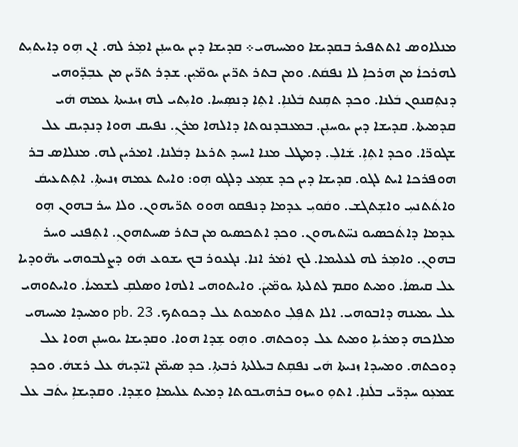ܡܢܠܐܘܣ ܐܬܬܦܝܪ ܒܩܕܝܫܐ ܘܡܚܝܗܝ܀ ܩܕܝܫܐ ܕܝܢ ܝܘܚܢܼܢ ܐܡܼܪ ܠܗ. ܐܢ ܗܼܘ ܕܐܝܬܝܼܬ ܠܗܪܟܐܿ ܡܢ ܗܪܟܐܼ ܠܐ ܢܦܩܿܬ. ܘܡܢ ܒܬܪ ܬܪ̈ܝܢ ܝܘܡ̈ܝܼܢ. ܫܕܪ ܬܪ̈ܝܢ ܡܢ ܥܒܼܕ̈ܘܗܝ ܕܢܬܼܩܢܘܢ ܒܿܠܢܐ. ܘܟܕ ܬܩܼܢܬ ܒܿܠܢܐܼ. ܐܬܼܐ ܕܢܣܼܚܐ. ܘܐܝܼܬܝ ܠܗ ܙܝܢܝܬܐ ܥܡܗ ܗܿܝ ܩܕܡܝܬܐ. ܩܕܝܫܐ ܕܝܢ ܝܘܚܢܼܢ. ܒܡܥܒܕܢܘܬܐ ܕܐܠܗܐ ܡܪܢܼ. ܢܦܝܩ ܗܘܐ ܕܢܕܝܩ ܥܠ ܫܓܘܪ̈ܐ. ܘܟܕ ܐܬܼܐܼ. ܫܿܐܠܼ. ܕܡܛܠ ܡܢܐ ܐܚܝܕ ܬܪܥܐ ܕܒܿܠܢܐ. ܐܡܪܝܢ ܠܗ. ܡܢܠܐܣ ܒܪ ܗܘܦܪܟܐ ܐܝܬ ܠܓܘ. ܩܕܝܫܐ ܕܝܢ ܟܕ ܫܡܼܥ ܕܠܓܘ ܗܼܘ: ܘܐܝܬ ܥܡܗ ܙܢܝܬܐܼ. ܐܬܼܬܥܝܩܿ ܘܐܬܿܬܢܚܼ ܘܐܫܼܬܓܫ. ܘܩܿܘܝܼ ܥܕܡܐ ܕܢܦܩܘ ܗܘܘ ܬܪ̈ܝܗܘܢ. ܘܠܐ ܚܪ ܒܗܘܢ ܗܼܘ ܥܕܡܐ ܕܐܬܿܟܣܝܘ ܢܚ̈ܬܝܗܘܢ. ܘܟܕ ܐܬܟܣܝܘ ܡܢ ܒܬܪ ܣܚܬܗܘܢܼ. ܐܬܼܦܢܝ ܘܚܪ ܒܗܘܢܼ. ܘܐܡܼܪ ܠܗ ܠܥܠܝܡܐ. ܠܟ ܐܡܿܪ ܐܢܐ. ܢܓܥܘܪ ܒܟ ܝܫܘܥ ܗܿܘ ܕܨܠܒܘܗܝ ܝܗ̈ܘܕܝܐ ܥܠ ܩܝܣܐܿ. ܘܡܝܬ ܘܩܡ ܠܬܠܬܐ ܝܘܡ̈ܝܼܢܿ. ܘܐܝܬܘܗܝ ܐܠܗܐ ܘܣܠܩܼ ܠܫܡܝܐܿ. ܘܐܝܬܘܗܝ ܥܠ ܝܡܝܢܗ ܕܐܒܘܗܝ. ܐܠܐ ܬܦܼܠܼ ܘܬܡܘܬ ܥܠ ܕܟܘܬܟ. pb. 23 ܘܡܚܕܐ ܡܚܝܗܝ ܡܠܐܟܗ ܕܡܪܝܐܼ ܘܡܝܬ ܥܠ ܕܘܟܬܗ. ܘܗܼܘ ܫܼܕܐ ܗܘܐ. ܘܩܕܝܫܐ ܝܘܚܢܼܢ ܗܘܐ ܥܠ ܕܘܟܬܗ. ܘܡܚܕܐ ܙܢܝܬܐ ܗܿܝ ܢܦܩܼܬ ܒܝܠܠܬܐ ܪܒܬܐܼ. ܟܕ ܣܝܡ̈ܢ ܐܝ̈ܕܝܗܿ ܥܠ ܪܫܗܿ. ܘܟܕ ܫܡܥܼܘ ܚܕܪ̈ܝ ܒܠܿܢܐܼ. ܐܬܘܼ ܘܚܙܘ ܒܪܗܝܒܘܬܐ ܕܡܝܬ ܥܠܝܡܐܼ ܘܫܼܕܐ. ܘܩܕܝܫܐܼ ܝܬܿܒ ܥܠ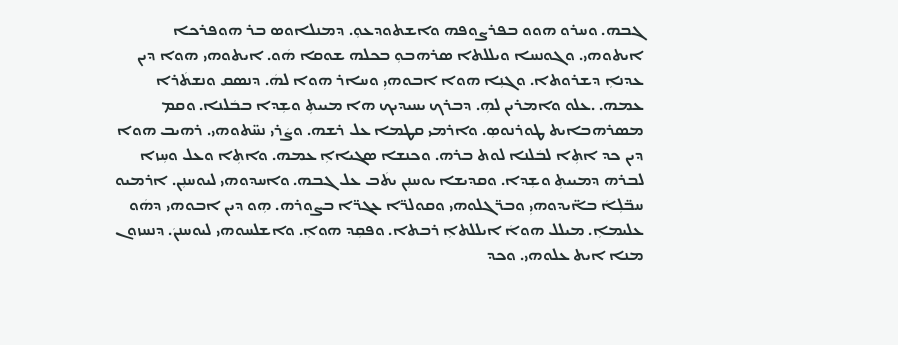ܓܒܗ. ܘܚܪܘ ܗܘܘ ܒܦܪܨܘܦܗ ܘܐܫܬܘܕܥܘܼ. ܕܡܢܠܐܘܣ ܒܪ ܗܘܦܪܟܐ ܐܝܬܘܗܝ. ܘܓܘܢܚܐ ܘܝܠܠܬܐ ܣܪܗܒܘܼ ܒܟܠܗ ܫܘܩܐ ܗܿܘ. ܐܝܬܘܗܝ ܗܘܐ ܕܝܢ ܥܕܢܐܼ ܕܫܪܘܬܐ. ܘܓܢܼܐ ܗܘܐ ܐܒܘܗܝܼ ܘܚܐܪ ܗܘܐ ܠܗܿ. ܕܢܣܩ ܘܢܫܬܿܪܐ ܥܡܗ. .ܥܠܘ ܘܐܡܪܝܢ ܠܗܼ. ܕܒܪܟ ܝܚܝܕܝܟ ܗܐ ܡܝܝܬܼ ܘܫܼܕܐ ܒܒܿܠܢܐ. ܘܩܡ ܡܣܪܗܒܐܝܬ ܛܘܪܢܘܣܼ. ܘܐܪܡܝ ܩܛܡܐ ܥܠ ܪܫܗ. ܘܨܿܪܝ ܢܚ̈ܬܘܗܝ. ܪܗܝܒ ܗܘܐ ܕܝܢ ܟܕ ܐܬܼܐ ܠܒܿܠܢܐ ܠܘܬ ܒܪܗ. ܘܟܢܫܐ ܣܓܝܐܐܼ ܥܡܗ. ܘܐܬܼܐ ܘܥܠ ܘܚܼܙܐ ܠܒܪܗ ܕܡܝܝܬܼ ܘܫܼܕܐ. ܘܩܕܝܫܐ ܝܘܚܢܼܢ ܝܬܿܒ ܥܠ ܓܒܗ. ܘܐܚܕܘܗܝ ܠܝܘܚܢܼܢ. ܐܪܡܝܘ ܚܒ̈ܠܼܐܿ ܒܐ̈ܝܕܘܗܝܼ ܘܒܪ̈ܓܠܘܗܝ ܘܩܘܠܪ̈ܐ ܥܓܪ̈ܐ ܒܨܘܪܗ. ܗܼܘ ܕܝܢ ܐܒܘܗܝ ܕܗܿܘ ܥܠܝܡܐܼ. ܡܝܠܠ ܗܘܐܿ ܐܝܠܠܬܐܼ ܪܒܬܐ. ܘܦܩܼܕ ܗܘܐܼ. ܘܐܫܠܚܘܗܝ ܠܝܘܚܢܢܿ. ܕܢܚܙܘܢ ܡܢܐ ܐܝܬ ܥܠܘܗܝ. ܘܟܕ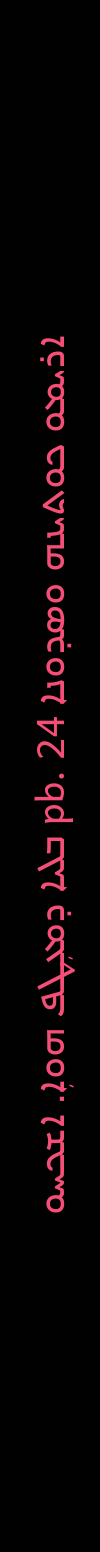ܐܪܝܡܘ ܟܘܬܝܢܗ ܘܣܕܘܢܐ pb. 24 ܒܠܝܐ ܕܡܥܼܛܦ ܗܘܐܼ. ܐܫܟܚܘ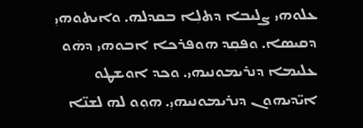ܥܠܘܗܝ ܨܠܝܒܐ ܕܬܠܼܐ ܒܩܕܠܗ. ܘܐܝܬܘܗܝܼ ܕܩܝܣܐ. ܘܦܩܼܕ ܗܘܦܪܟܐ ܐܒܘܗܝ ܕܗܿܘ ܥܠܝܡܐ ܕܢܪܝܡܘܢܝܗܝ. ܘܟܕ ܐܘܫܛܘ ܐܝ̈ܕܝܗܘܢ ܕܢܪܝܡܘܢܝܗܝܼ. ܗܘܼܘ ܠܗ ܠܫܢ̈ܐ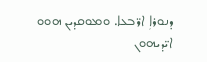ܕܢܘܪܐܼ ܐܪ̈ܒܥܐ. ܘܡܘܩܕܝܢ ܗܘܘ ܐܝ̈ܕܝܗܘܢ